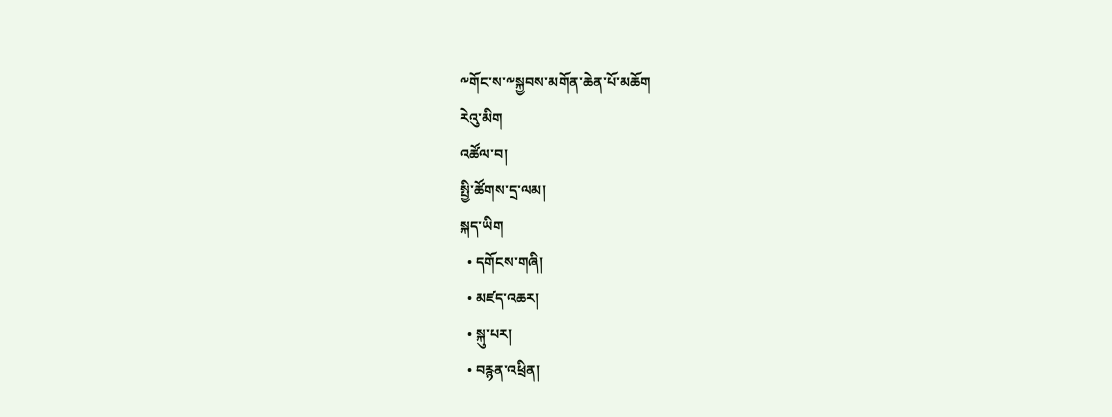༸གོང་ས་༸སྐྱབས་མགོན་ཆེན་པོ་མཆོག
རེའུ་མིག
འཚོལ་བ།
སྤྱི་ཚོགས་དྲ་ལམ།
སྐད་ཡིག
  • དགོངས་གཞི།
  • མཛད་འཆར།
  • སྐུ་པར།
  • བརྙན་འཕྲིན།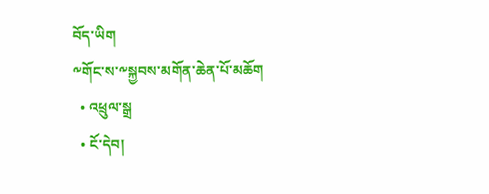བོད་ཡིག
༸གོང་ས་༸སྐྱབས་མགོན་ཆེན་པོ་མཆོག
  • འཕྲུལ་སྒྲ
  • ངོ་དེབ།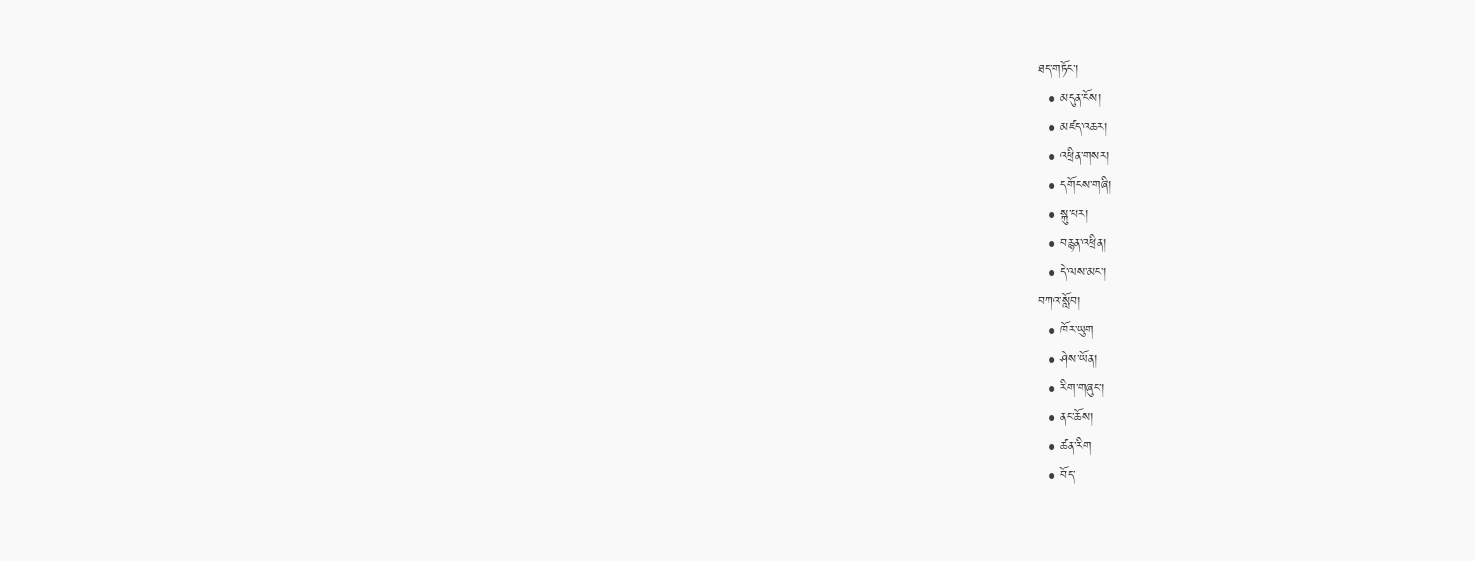ཐད་གཏོང་།
  • མདུན་ངོས།
  • མཛད་འཆར།
  • འཕྲིན་གསར།
  • དགོངས་གཞི།
  • སྐུ་པར།
  • བརྙན་འཕྲིན།
  • དེ་ལས་མང་།
བཀའ་སློབ།
  • ཁོར་ཡུག
  • ཤེས་ཡོན།
  • རིག་གཞུང་།
  • ནང་ཆོས།
  • ཚན་རིག
  • བོད་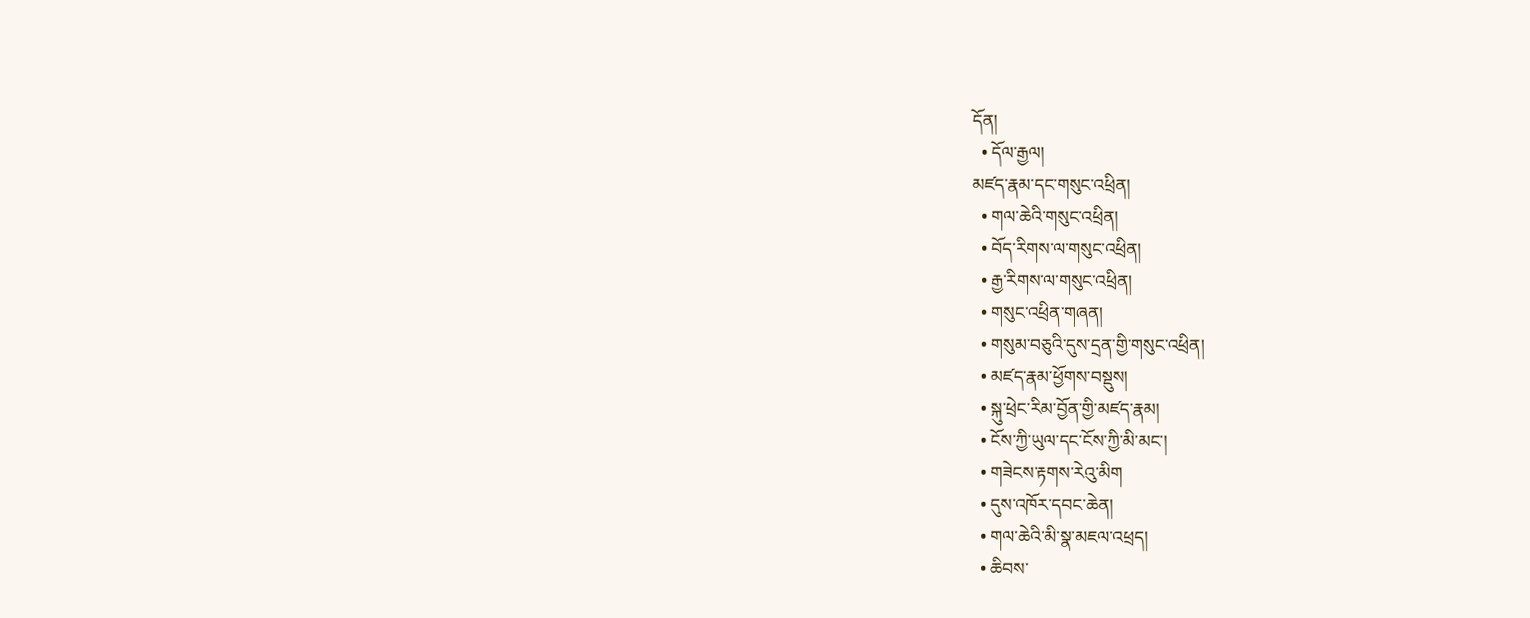དོན།
  • དོལ་རྒྱལ།
མཛད་རྣམ་དང་གསུང་འཕྲིན།
  • གལ་ཆེའི་གསུང་འཕྲིན།
  • བོད་རིགས་ལ་གསུང་འཕྲིན།
  • རྒྱ་རིགས་ལ་གསུང་འཕྲིན།
  • གསུང་འཕྲིན་གཞན།
  • གསུམ་བཅུའི་དུས་དྲན་གྱི་གསུང་འཕྲིན།
  • མཛད་རྣམ་ཕྱོགས་བསྡུས།
  • སྐུ་ཕྲེང་རིམ་བྱོན་གྱི་མཛད་རྣམ།
  • ངོས་ཀྱི་ཡུལ་དང་ངོས་ཀྱི་མི་མང་།
  • གཟེངས་རྟགས་རེའུ་མིག
  • དུས་འཁོར་དབང་ཆེན།
  • གལ་ཆེའི་མི་སྣ་མཇལ་འཕྲད།
  • ཆིབས་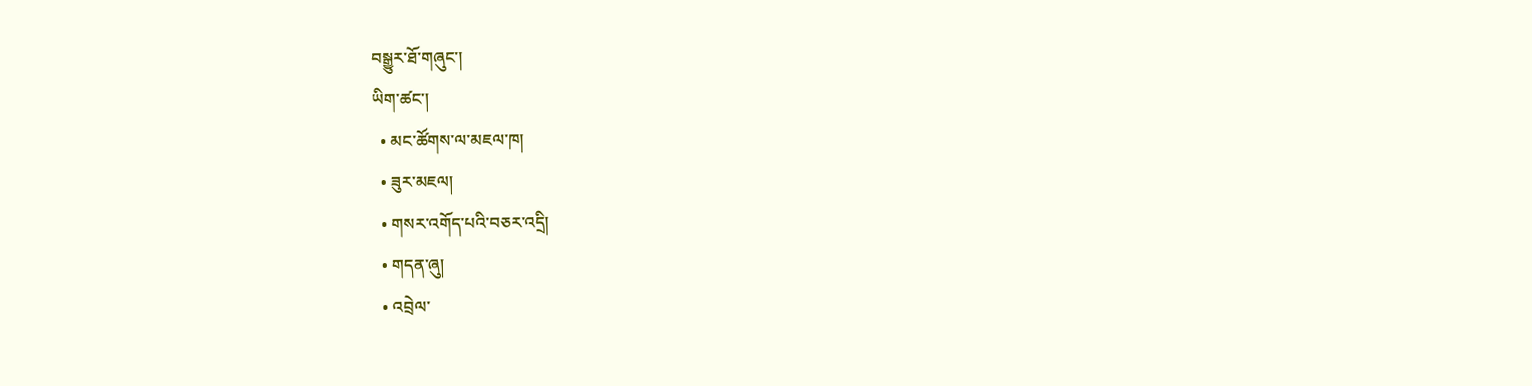བསྒྱུར་ཐོ་གཞུང་།
ཡིག་ཚང་།
  • མང་ཚོགས་ལ་མཇལ་ཁ།
  • ཟུར་མཇལ།
  • གསར་འགོད་པའི་བཅར་འདྲི།
  • གདན་ཞུ།
  • འབྲེལ་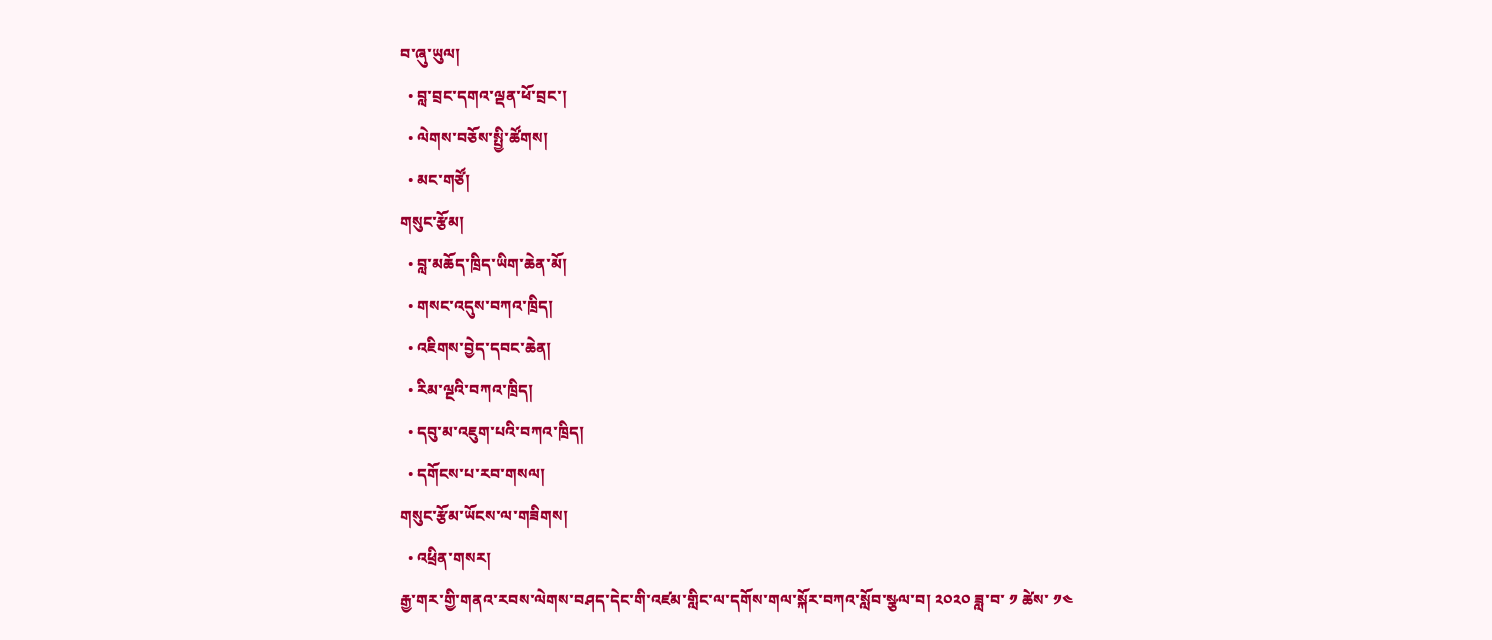བ་ཞུ་ཡུལ།
  • བླ་བྲང་དགའ་ལྡན་ཕོ་བྲང་།
  • ལེགས་བཅོས་སྤྱི་ཚོགས།
  • མང་གཙོ།
གསུང་རྩོམ།
  • བླ་མཆོད་ཁྲིད་ཡིག་ཆེན་མོ།
  • གསང་འདུས་བཀའ་ཁྲིད།
  • འཇིགས་བྱེད་དབང་ཆེན།
  • རིམ་ལྔའི་བཀའ་ཁྲིད།
  • དབུ་མ་འཇུག་པའི་བཀའ་ཁྲིད།
  • དགོངས་པ་རབ་གསལ།
གསུང་རྩོམ་ཡོངས་ལ་གཟིགས།
  • འཕྲིན་གསར།
རྒྱ་གར་གྱི་གནའ་རབས་ལེགས་བཤད་དེང་གི་འཛམ་གླིང་ལ་དགོས་གལ་སྐོར་བཀའ་སློབ་སྩལ་བ། ༢༠༢༠ ཟླ་བ་ ༡ ཚེས་ ༡༤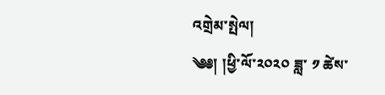འགྲེམ་སྤེལ།
༄༅། །ཕྱི་ལོ་༢༠༢༠ ཟླ་ ༡ ཚེས་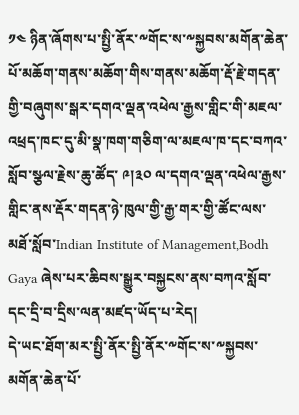༡༤ ཉིན་ཞོགས་པ་སྤྱི་ནོར་༸གོང་ས་༸སྐྱབས་མགོན་ཆེན་པོ་མཆོག་གནས་མཆོག་གིས་གནས་མཆོག་རྡོ་རྗེ་གདན་གྱི་བཞུགས་སྒར་དགའ་ལྡན་འཕེལ་རྒྱས་གླིང་གི་མཇལ་འཕྲད་ཁང་དུ་མི་སྣ་ཁག་གཅིག་ལ་མཇལ་ཁ་དང་བཀའ་སློབ་སྩལ་རྗེས་ཆུ་ཚོད་ ༩།༣༠ ལ་དགའ་ལྡན་འཕེལ་རྒྱས་གླིང་ནས་རྡོར་གདན་ཉེ་ཁུལ་གྱི་རྒྱ་གར་གྱི་ཚོང་ལས་མཐོ་སློབ་Indian Institute of Management,Bodh Gaya ཞེས་པར་ཆིབས་སྒྱུར་བསྐྱངས་ནས་བཀའ་སློབ་དང་དྲི་བ་དྲིས་ལན་མཛད་ཡོད་པ་རེད།
དེ་ཡང་ཐོག་མར་སྤྱི་ནོར་སྤྱི་ནོར་༸གོང་ས་༸སྐྱབས་མགོན་ཆེན་པོ་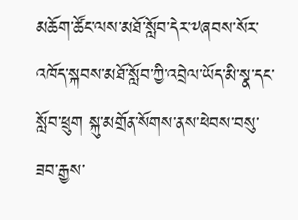མཆོག་ཚོང་ལས་མཐོ་སློབ་དེར་༸ཞབས་སོར་འཁོད་སྐབས་མཐོ་སློབ་ཀྱི་འབྲེལ་ཡོད་མི་སྣ་དང་སློབ་ཕྲུག སྐུ་མགྲོན་སོགས་ནས་ཕེབས་བསུ་ཟབ་རྒྱས་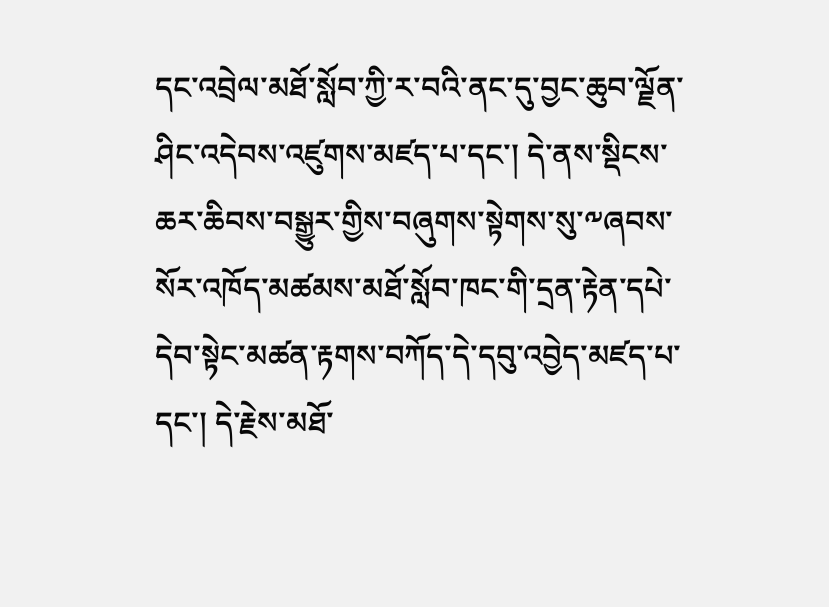དང་འབྲེལ་མཐོ་སློབ་ཀྱི་ར་བའི་ནང་དུ་བྱང་ཆུབ་ལྗོན་ཤིང་འདེབས་འཛུགས་མཛད་པ་དང་། དེ་ནས་སྡིངས་ཆར་ཆིབས་བསྒྱུར་གྱིས་བཞུགས་སྟེགས་སུ་༸ཞབས་སོར་འཁོད་མཚམས་མཐོ་སློབ་ཁང་གི་དྲན་རྟེན་དཔེ་དེབ་སྟེང་མཚན་རྟགས་བཀོད་དེ་དབུ་འབྱེད་མཛད་པ་དང་། དེ་རྗེས་མཐོ་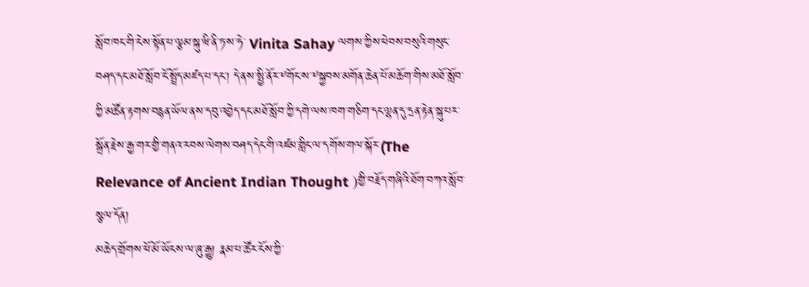སློབ་ཁང་གི་ངེས་སྟོན་པ་ལྕམ་སྐུ་ཝི་ནི་ཏ་ས་ཧེ་ Vinita Sahay ལགས་ཀྱིས་ཕེབས་བསུའི་གསུང་བཤད་དང་མཐོ་སློབ་ངོ་སྤྲོད་མཛད་པ་དང་། དེ་ནས་སྤྱི་ནོར་༸གོང་ས་༸སྐྱབས་མགོན་ཆེན་པོ་མཆོག་གིས་མཐོ་སློབ་ཀྱི་མཚོན་རྟགས་བརྙན་ཡོལ་ནས་དབུ་འབྱེད་དང་མཐོ་སློབ་ཀྱི་དགེ་ལས་ཁག་གཅིག་དང་ལྷན་དུ་དྲན་རྟེན་སྐུ་པར་སྒྲོན་རྗེས་རྒྱ་གར་གྱི་གནའ་རབས་ལེགས་བཤད་དེང་གི་འཛམ་གླིང་ལ་དགོས་གལ་སྐོར་(The Relevance of Ancient Indian Thought )གྱི་བརྗོད་གཞིའི་ཐོག་བཀའ་སློབ་སྩལ་དོན།
མཆེད་གྲོགས་ཕོ་མོ་ཡོངས་ལ་ཞུ་རྒྱུ། རྣམ་པ་ཚོར་ངོས་ཀྱི་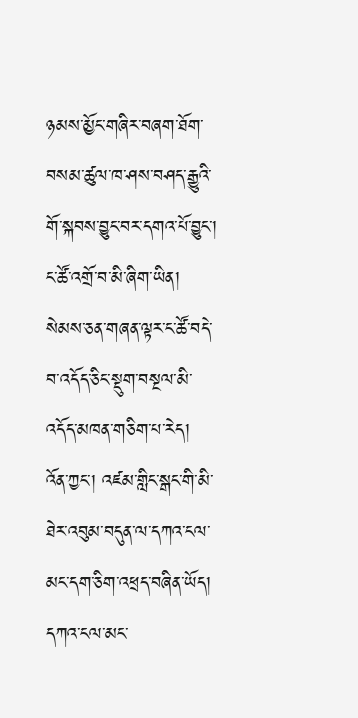ཉམས་མྱོང་གཞིར་བཞག་ཐོག་བསམ་ཚུལ་ཁ་ཤས་བཤད་རྒྱུའི་གོ་སྐབས་བྱུང་བར་དགའ་པོ་བྱུང་། ང་ཚོ་འགྲོ་བ་མི་ཞིག་ཡིན། སེམས་ཅན་གཞན་ལྟར་ང་ཚོ་བདེ་བ་འདོད་ཅིང་སྡུག་བསྔལ་མི་འདོད་མཁན་གཅིག་པ་རེད།  འོན་ཀྱང་། འཛམ་གླིང་སྒང་གི་མི་ཐེར་འབུམ་བདུན་ལ་དཀའ་ངལ་མང་དག་ཅིག་འཕྲད་བཞིན་ཡོད།  དཀའ་ངལ་མང་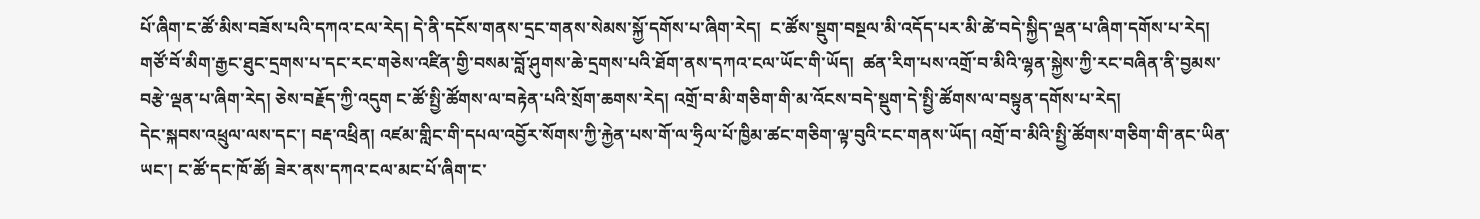པོ་ཞིག་ང་ཚོ་མིས་བཟོས་པའི་དཀའ་ངལ་རེད། དེ་ནི་དངོས་གནས་དྲང་གནས་སེམས་སྐྱོ་དགོས་པ་ཞིག་རེད།  ང་ཚོས་སྡུག་བསྔལ་མི་འདོད་པར་མི་ཚེ་བདེ་སྐྱིད་ལྡན་པ་ཞིག་དགོས་པ་རེད།  གཙོ་བོ་མིག་རྒྱང་ཐུང་དྲགས་པ་དང་རང་གཅེས་འཛིན་གྱི་བསམ་བློ་ཤུགས་ཆེ་དྲགས་པའི་ཐོག་ནས་དཀའ་ངལ་ཡོང་གི་ཡོད།  ཚན་རིག་པས་འགྲོ་བ་མིའི་ལྷན་སྐྱེས་ཀྱི་རང་བཞིན་ནི་བྱམས་བརྩེ་ལྡན་པ་ཞིག་རེད། ཅེས་བརྗོད་ཀྱི་འདུག ང་ཚོ་སྤྱི་ཚོགས་ལ་བརྟེན་པའི་སྲོག་ཆགས་རེད། འགྲོ་བ་མི་གཅིག་གི་མ་འོངས་བདེ་སྡུག་དེ་སྤྱི་ཚོགས་ལ་བསྟུན་དགོས་པ་རེད།
དེང་སྐབས་འཕྲུལ་ལས་དང་། བརྡ་འཕྲིན། འཛམ་གླིང་གི་དཔལ་འབྱོར་སོགས་ཀྱི་རྐྱེན་པས་གོ་ལ་ཧྲིལ་པོ་ཁྱིམ་ཚང་གཅིག་ལྟ་བུའི་ངང་གནས་ཡོད། འགྲོ་བ་མིའི་སྤྱི་ཚོགས་གཅིག་གི་ནང་ཡིན་ཡང་། ང་ཚོ་དང་ཁོ་ཚོ། ཟེར་ནས་དཀའ་ངལ་མང་པོ་ཞིག་ང་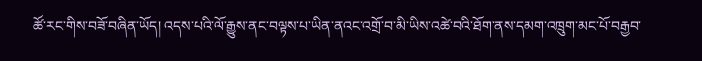ཚོ་རང་གིས་བཟོ་བཞིན་ཡོད། འདས་པའི་ལོ་རྒྱུས་ནང་བལྟས་པ་ཡིན་ནའང་འགྲོ་བ་མི་ཡིས་འཚེ་བའི་ཐོག་ནས་དམག་འཁྲུག་མང་པོ་བརྒྱབ་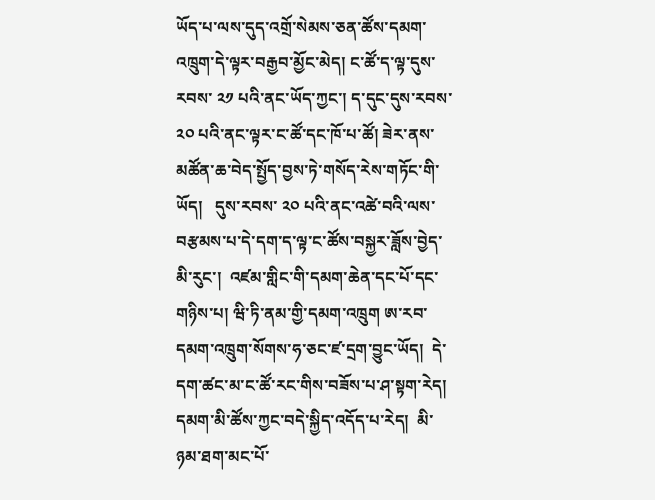ཡོད་པ་ལས་དུད་འགྲོ་སེམས་ཅན་ཚོས་དམག་འཁྲུག་དེ་ལྟར་བརྒྱབ་མྱོང་མེད། ང་ཚོ་ད་ལྟ་དུས་རབས་ ༢༡ པའི་ནང་ཡོད་ཀྱང་། ད་དུང་དུས་རབས་ ༢༠ པའི་ནང་ལྟར་ང་ཚོ་དང་ཁོ་པ་ཚོ། ཟེར་ནས་མཚོན་ཆ་བེད་སྤྱོད་བྱས་ཏེ་གསོད་རེས་གཏོང་གི་ཡོད།   དུས་རབས་ ༢༠ པའི་ནང་འཚེ་བའི་ལས་བརྩམས་པ་དེ་དག་ད་ལྟ་ང་ཚོས་བསྐྱར་ཟློས་བྱེད་མི་རུང་།  འཛམ་གླིང་གི་དམག་ཆེན་དང་པོ་དང་གཉིས་པ། ཝི་ཏི་ནམ་གྱི་དམག་འཁྲུག ཨ་རབ་དམག་འཁྲུག་སོགས་ཧ་ཅང་ཛ་དྲག་བྱུང་ཡོད།  དེ་དག་ཚང་མ་ང་ཚོ་རང་གིས་བཟོས་པ་ཤ་སྟག་རེད། དམག་མི་ཚོས་ཀྱང་བདེ་སྐྱིད་འདོད་པ་རེད།  མི་ཉམ་ཐག་མང་པོ་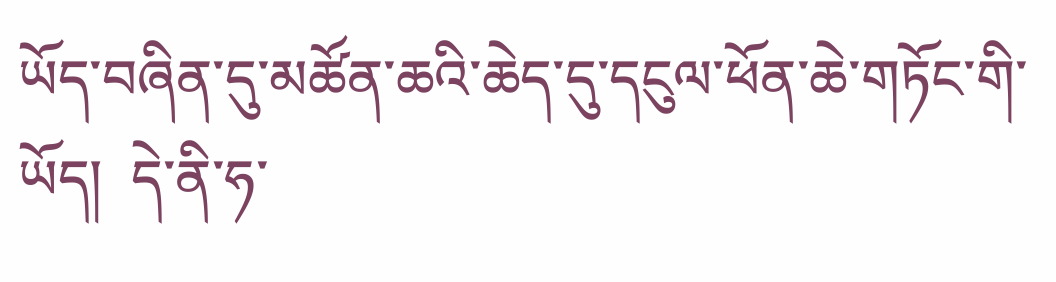ཡོད་བཞིན་དུ་མཚོན་ཆའི་ཆེད་དུ་དངུལ་ཕོན་ཆེ་གཏོང་གི་ཡོད།  དེ་ནི་ཧ་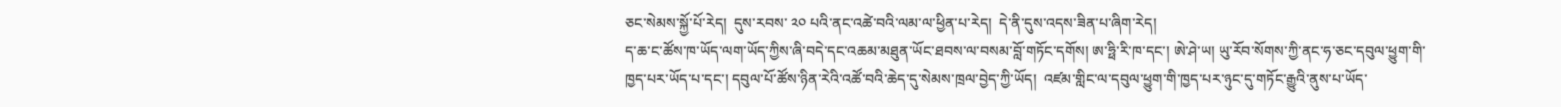ཅང་སེམས་སྐྱོ་པོ་རེད།  དུས་རབས་ ༢༠ པའི་ནང་འཚེ་བའི་ལམ་ལ་ཕྱིན་པ་རེད།  དེ་ནི་དུས་འདས་ཟིན་པ་ཞིག་རེད།
ད་ཆ་ང་ཚོས་ཁ་ཡོད་ལག་ཡོད་ཀྱིས་ཞི་བདེ་དང་འཆམ་མཐུན་ཡོང་ཐབས་ལ་བསམ་བློ་གཏོང་དགོས། ཨ་ཧྥི་རི་ཁ་དང་། ཨེ་ཤེ་ཡ། ཡུ་རོབ་སོགས་ཀྱི་ནང་ཧ་ཅང་དབུལ་ཕྱུག་གི་ཁྱད་པར་ཡོད་པ་དང་། དབུལ་པོ་ཚོས་ཉིན་རེའི་འཚོ་བའི་ཆེད་དུ་སེམས་ཁྲལ་བྱེད་ཀྱི་ཡོད།  འཛམ་གླིང་ལ་དབུལ་ཕྱུག་གི་ཁྱད་པར་ཉུང་དུ་གཏོང་རྒྱུའི་ནུས་པ་ཡོད་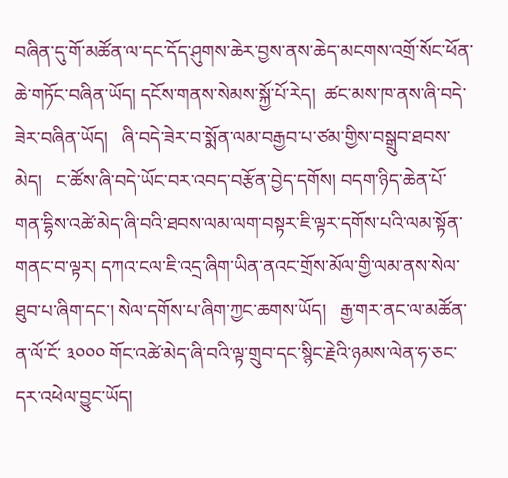བཞིན་དུ་གོ་མཚོན་ལ་དང་དོད་ཤུགས་ཆེར་བྱས་ནས་ཆེད་མངགས་འགྲོ་སོང་ཕོན་ཆེ་གཏོང་བཞིན་ཡོད། དངོས་གནས་སེམས་སྐྱོ་པོ་རེད།  ཚང་མས་ཁ་ནས་ཞི་བདེ་ཟེར་བཞིན་ཡོད།   ཞི་བདེ་ཟེར་བ་སྨོན་ལམ་བརྒྱབ་པ་ཙམ་གྱིས་བསྒྲུབ་ཐབས་མེད།   ང་ཚོས་ཞི་བདེ་ཡོང་བར་འབད་བརྩོན་བྱེད་དགོས། བདག་ཉིད་ཆེན་པོ་གན་དྷིས་འཚེ་མེད་ཞི་བའི་ཐབས་ལམ་ལག་བསྟར་ཇི་ལྟར་དགོས་པའི་ལམ་སྟོན་གནང་བ་ལྟར། དཀའ་ངལ་ཇི་འདྲ་ཞིག་ཡིན་ནའང་གྲོས་མོལ་གྱི་ལམ་ནས་སེལ་ཐུབ་པ་ཞིག་དང་། སེལ་དགོས་པ་ཞིག་ཀྱང་ཆགས་ཡོད།   རྒྱ་གར་ནང་ལ་མཚོན་ན་ལོ་ངོ་ ༣༠༠༠ གོང་འཚེ་མེད་ཞི་བའི་ལྟ་གྲུབ་དང་སྙིང་རྗེའི་ཉམས་ལེན་ཧ་ཅང་དར་འཕེལ་བྱུང་ཡོད།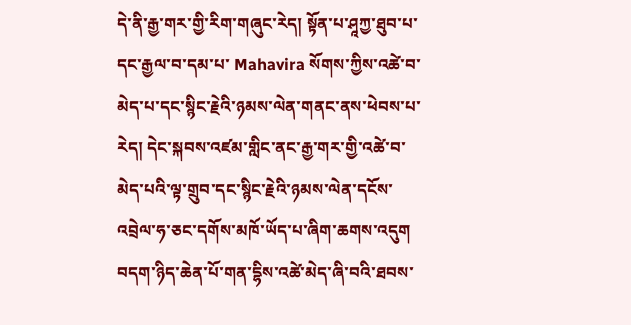དེ་ནི་རྒྱ་གར་གྱི་རིག་གཞུང་རེད། སྟོན་པ་ཤཱཀྱ་ཐུབ་པ་དང་རྒྱལ་བ་དམ་པ་ Mahavira སོགས་ཀྱིས་འཚེ་བ་མེད་པ་དང་སྙིང་རྗེའི་ཉམས་ལེན་གནང་ནས་ཕེབས་པ་རེད། དེང་སྐབས་འཛམ་གླིང་ནང་རྒྱ་གར་གྱི་འཚེ་བ་མེད་པའི་ལྟ་གྲུབ་དང་སྙིང་རྗེའི་ཉམས་ལེན་དངོས་འབྲེལ་ཧ་ཅང་དགོས་མཁོ་ཡོད་པ་ཞིག་ཆགས་འདུག
བདག་ཉིད་ཆེན་པོ་གན་དྷིས་འཚེ་མེད་ཞི་བའི་ཐབས་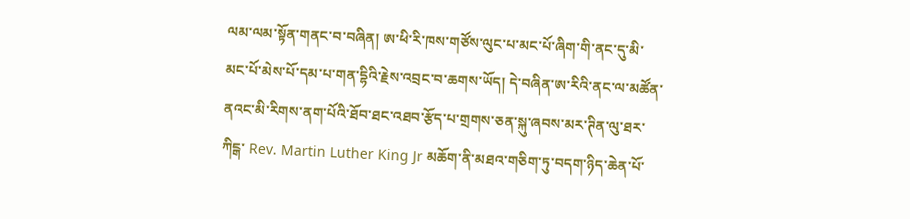ལམ་ལམ་སྟོན་གནང་བ་བཞིན། ཨ་ཕི་རི་ཁས་གཙོས་ལུང་པ་མང་པོ་ཞིག་གི་ནང་དུ་མི་མང་པོ་མེས་པོ་དམ་པ་གན་དྷིའི་རྗེས་འབྲང་བ་ཆགས་ཡོད། དེ་བཞིན་ཨ་རིའི་ནང་ལ་མཚོན་ནའང་མི་རིགས་ནག་པོའི་ཐོབ་ཐང་འཐབ་རྩོད་པ་གྲགས་ཅན་སྐུ་ཞབས་མར་ཊིན་ལུ་ཐར་ཀིངྒ་ Rev. Martin Luther King Jr མཆོག་ནི་མཐའ་གཅིག་ཏུ་བདག་ཉིད་ཆེན་པོ་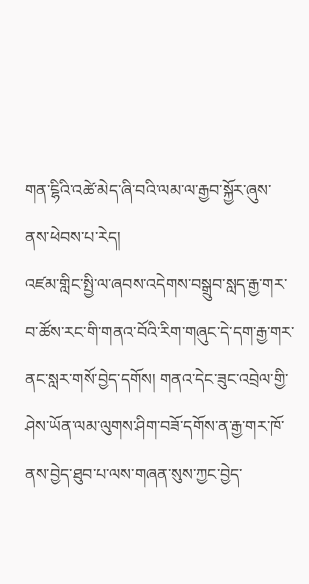གན་ངྷིའི་འཚེ་མེད་ཞི་བའི་ལམ་ལ་རྒྱབ་སྐྱོར་ཞུས་ནས་ཕེབས་པ་རེད།
འཛམ་གླིང་སྤྱི་ལ་ཞབས་འདེགས་བསྒྲུབ་སླད་རྒྱ་གར་བ་ཚོས་རང་གི་གནའ་བོའི་རིག་གཞུང་དེ་དག་རྒྱ་གར་ནང་སླར་གསོ་བྱེད་དགོས། གནའ་དེང་ཟུང་འབྲེལ་གྱི་ཤེས་ཡོན་ལམ་ལུགས་ཤིག་བཟོ་དགོས་ན་རྒྱ་གར་ཁོ་ནས་བྱེད་ཐུབ་པ་ལས་གཞན་སུས་ཀྱང་བྱེད་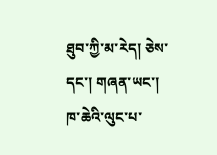ཐུབ་ཀྱི་མ་རེད། ཅེས་དང་། གཞན་ཡང་། ཁ་ཆེའི་ལུང་པ་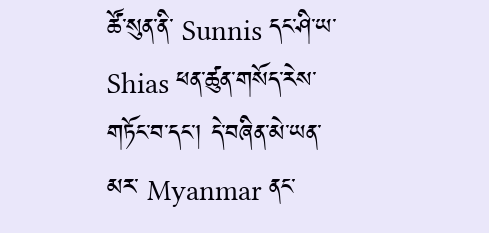ཚོ་སུན་ནི་ Sunnis དང་ཤི་ཡ་ Shias ཕན་ཚུན་གསོད་རེས་གཏོང་བ་དང་། དེ་བཞིན་མེ་ཡན་མར་ Myanmar ནང་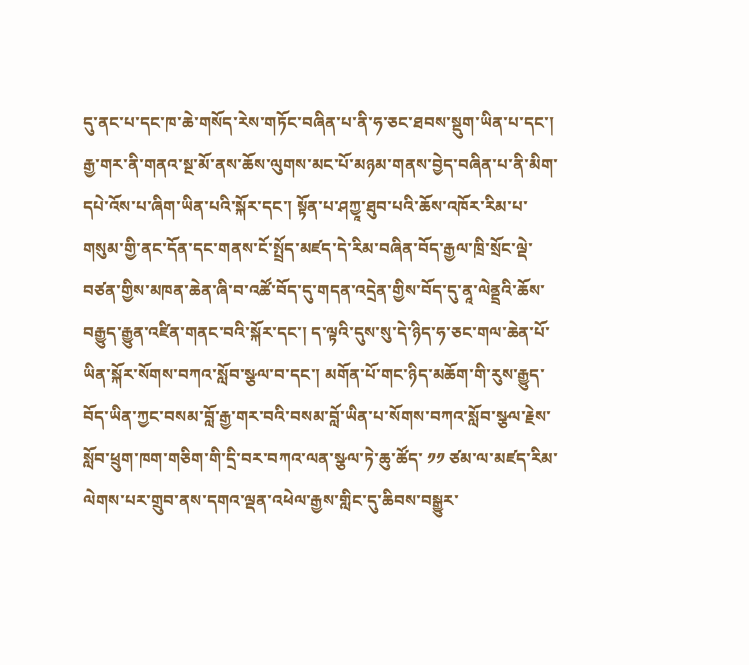དུ་ནང་པ་དང་ཁ་ཆེ་གསོད་རེས་གཏོང་བཞིན་པ་ནི་ཧ་ཅང་ཐབས་སྡུག་ཡིན་པ་དང་། རྒྱ་གར་ནི་གནའ་སྔ་མོ་ནས་ཆོས་ལུགས་མང་པོ་མཉམ་གནས་བྱེད་བཞིན་པ་ནི་མིག་དཔེ་འོས་པ་ཞིག་ཡིན་པའི་སྐོར་དང་། སྟོན་པ་ཤཀྱཱ་ཐུབ་པའི་ཆོས་འཁོར་རིམ་པ་གསུམ་གྱི་ནང་དོན་དང་གནས་ངོ་སྤྲོད་མཛད་དེ་རིམ་བཞིན་བོད་རྒྱལ་ཁྲི་སྲོང་ལྡེ་བཙན་གྱིས་མཁན་ཆེན་ཞི་བ་འཚོ་བོད་དུ་གདན་འདྲེན་གྱིས་བོད་དུ་ནཱ་ལེནྡྲའི་ཆོས་བརྒྱུད་རྒྱུན་འཛིན་གནང་བའི་སྐོར་དང་། ད་ལྟའི་དུས་སུ་དེ་ཉིད་ཧ་ཅང་གལ་ཆེན་པོ་ཡིན་སྐོར་སོགས་བཀའ་སློབ་སྩལ་བ་དང་། མགོན་པོ་གང་ཉིད་མཆོག་གི་རུས་རྒྱུད་བོད་ཡིན་ཀྱང་བསམ་བློ་རྒྱ་གར་བའི་བསམ་བློ་ཡིན་པ་སོགས་བཀའ་སློབ་སྩལ་རྗེས་སློབ་ཕྲུག་ཁག་གཅིག་གི་དྲི་བར་བཀའ་ལན་སྩལ་ཏེ་ཆུ་ཚོད་ ༡༡ ཙམ་ལ་མཛད་རིམ་ལེགས་པར་གྲུབ་ནས་དགའ་ལྡན་འཕེལ་རྒྱས་གླིང་དུ་ཆིབས་བསྒྱུར་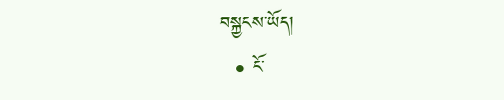བསྐྱངས་ཡོད།
  • ངོ་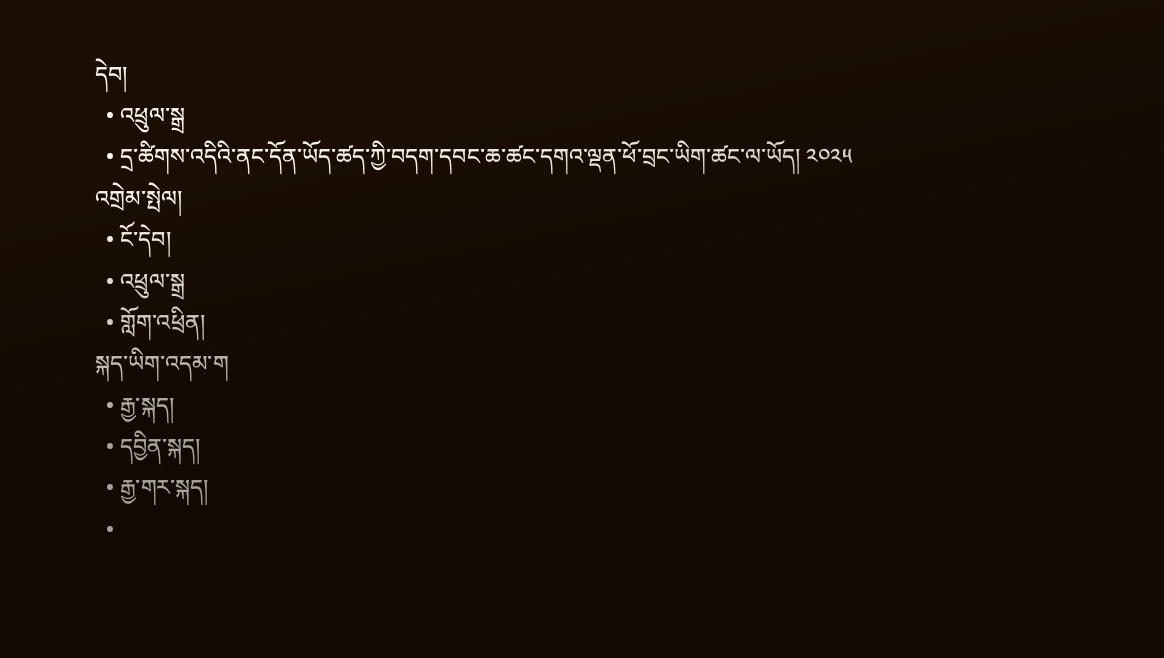དེབ།
  • འཕྲུལ་སྒྲ
  • དྲ་ཚིགས་འདིའི་ནང་དོན་ཡོད་ཚད་ཀྱི་བདག་དབང་ཆ་ཚང་དགའ་ལྡན་ཕོ་བྲང་ཡིག་ཚང་ལ་ཡོད། ༢༠༢༥
འགྲེམ་སྤེལ།
  • ངོ་དེབ།
  • འཕྲུལ་སྒྲ
  • གློག་འཕྲིན།
སྐད་ཡིག་འདམ་ག
  • རྒྱ་སྐད།
  • དབྱིན་སྐད།
  • རྒྱ་གར་སྐད།
  •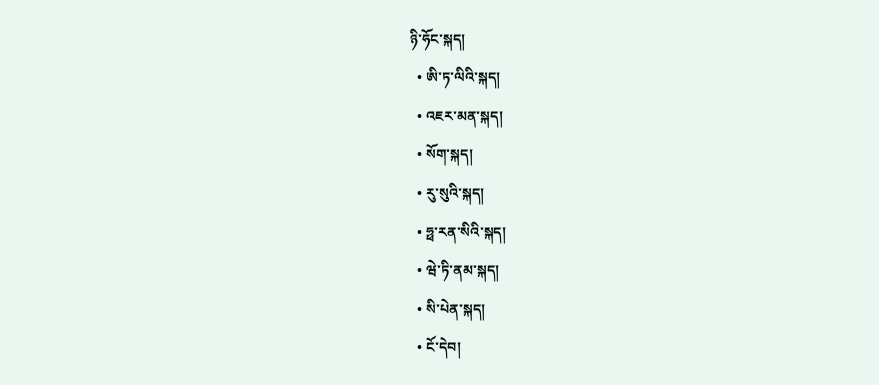ཉི་ཧོང་སྐད།
  • ཨི་ཏ་ལིའི་སྐད།
  • འཇར་མན་སྐད།
  • སོག་སྐད།
  • རུ་སུའི་སྐད།
  • ཧྥ་རན་སིའི་སྐད།
  • ཝེ་ཏི་ནམ་སྐད།
  • སི་པེན་སྐད།
  • ངོ་དེབ།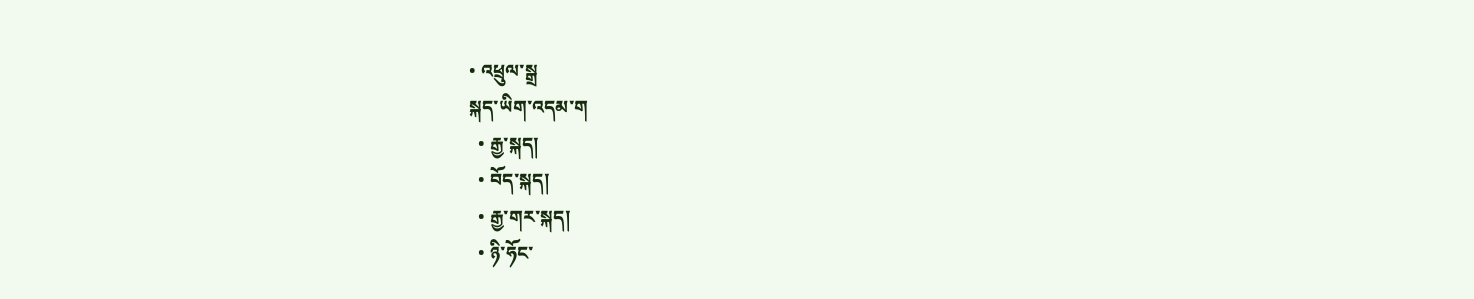• འཕྲུལ་སྒྲ
སྐད་ཡིག་འདམ་ག
  • རྒྱ་སྐད།
  • བོད་སྐད།
  • རྒྱ་གར་སྐད།
  • ཉི་ཧོང་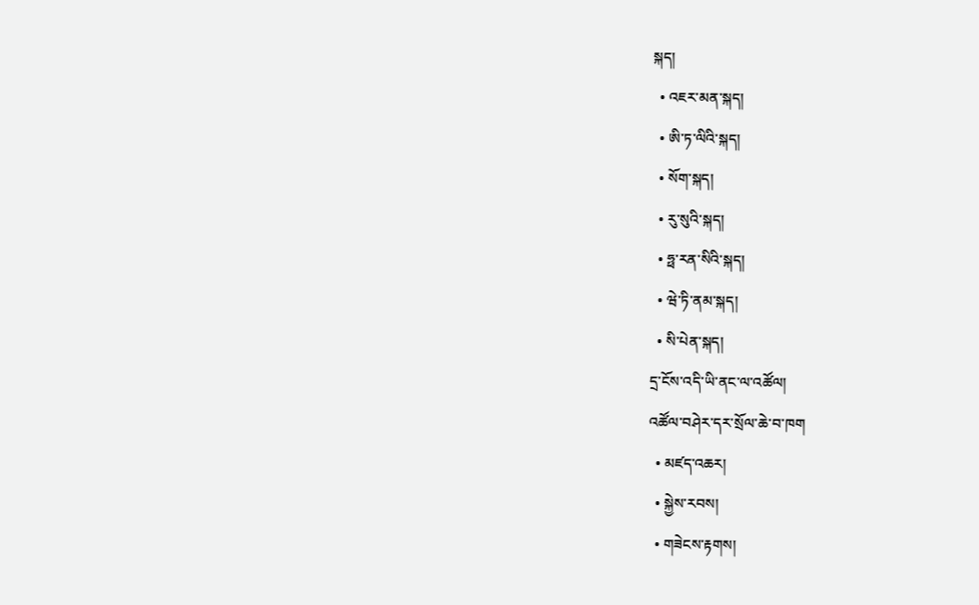སྐད།
  • འཇར་མན་སྐད།
  • ཨི་ཏ་ལིའི་སྐད།
  • སོག་སྐད།
  • རུ་སུའི་སྐད།
  • ཧྥ་རན་སིའི་སྐད།
  • ཝེ་ཏི་ནམ་སྐད།
  • སི་པེན་སྐད།
དྲ་ངོས་འདི་ཡི་ནང་ལ་འཚོལ།
འཚོལ་བཤེར་དར་སྲོལ་ཆེ་བ་ཁག
  • མཛད་འཆར།
  • སྐྱེས་རབས།
  • གཟེངས་རྟགས།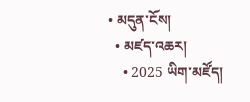• མདུན་ངོས།
  • མཛད་འཆར།
    • 2025 ཡིག་མཛོད།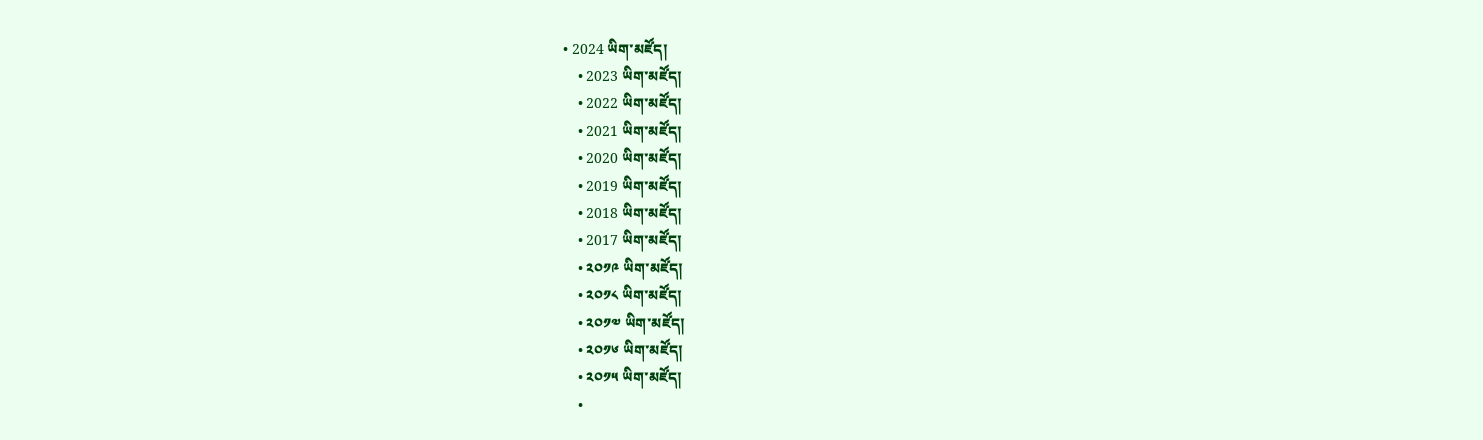• 2024 ཡིག་མཛོད།
    • 2023 ཡིག་མཛོད།
    • 2022 ཡིག་མཛོད།
    • 2021 ཡིག་མཛོད།
    • 2020 ཡིག་མཛོད།
    • 2019 ཡིག་མཛོད།
    • 2018 ཡིག་མཛོད།
    • 2017 ཡིག་མཛོད།
    • ༢༠༡༩ ཡིག་མཛོད།
    • ༢༠༡༨ ཡིག་མཛོད།
    • ༢༠༡༧ ཡིག་མཛོད།
    • ༢༠༡༦ ཡིག་མཛོད།
    • ༢༠༡༥ ཡིག་མཛོད།
    •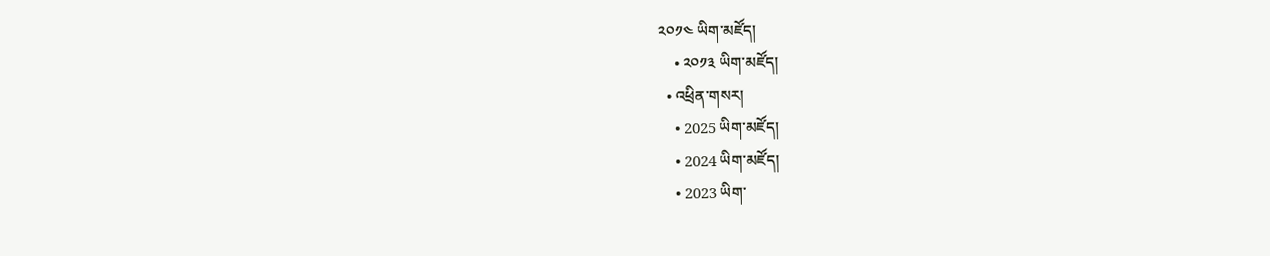༢༠༡༤ ཡིག་མཛོད།
    • ༢༠༡༣ ཡིག་མཛོད།
  • འཕྲིན་གསར།
    • 2025 ཡིག་མཛོད།
    • 2024 ཡིག་མཛོད།
    • 2023 ཡིག་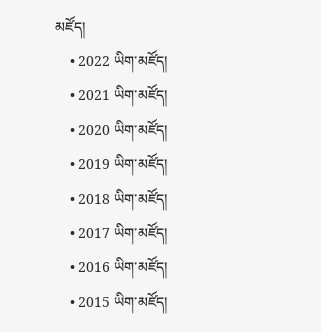མཛོད།
    • 2022 ཡིག་མཛོད།
    • 2021 ཡིག་མཛོད།
    • 2020 ཡིག་མཛོད།
    • 2019 ཡིག་མཛོད།
    • 2018 ཡིག་མཛོད།
    • 2017 ཡིག་མཛོད།
    • 2016 ཡིག་མཛོད།
    • 2015 ཡིག་མཛོད།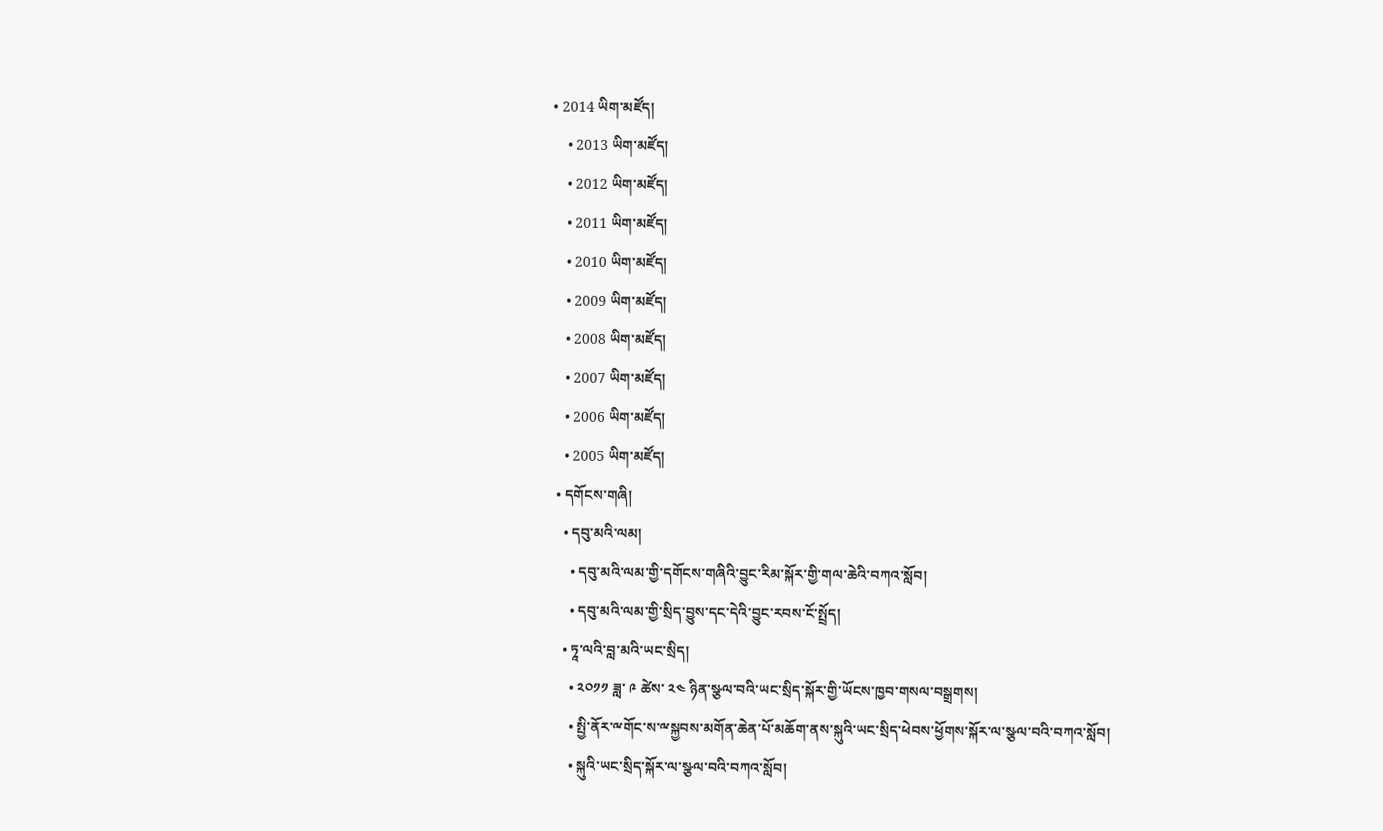• 2014 ཡིག་མཛོད།
    • 2013 ཡིག་མཛོད།
    • 2012 ཡིག་མཛོད།
    • 2011 ཡིག་མཛོད།
    • 2010 ཡིག་མཛོད།
    • 2009 ཡིག་མཛོད།
    • 2008 ཡིག་མཛོད།
    • 2007 ཡིག་མཛོད།
    • 2006 ཡིག་མཛོད།
    • 2005 ཡིག་མཛོད།
  • དགོངས་གཞི།
    • དབུ་མའི་ལམ།
      • དབུ་མའི་ལམ་གྱི་དགོངས་གཞིའི་བྱུང་རིམ་སྐོར་གྱི་གལ་ཆེའི་བཀའ་སློབ།
      • དབུ་མའི་ལམ་གྱི་སྲིད་བྱུས་དང་དེའི་བྱུང་རབས་ངོ་སྤྲོད།
    • ཏཱ་ལའི་བླ་མའི་ཡང་སྲིད།
      • ༢༠༡༡ ཟླ་ ༩ ཚེས་ ༢༤ ཉིན་སྩལ་བའི་ཡང་སྲིད་སྐོར་གྱི་ཡོངས་ཁྱབ་གསལ་བསྒྲགས།
      • སྤྱི་ནོར་ྋགོང་ས་ྋསྐྱབས་མགོན་ཆེན་པོ་མཆོག་ནས་སྐུའི་ཡང་སྲིད་ཕེབས་ཕྱོགས་སྐོར་ལ་སྩལ་བའི་བཀའ་སློབ།
      • སྐུའི་ཡང་སྲིད་སྐོར་ལ་སྩལ་བའི་བཀའ་སློབ།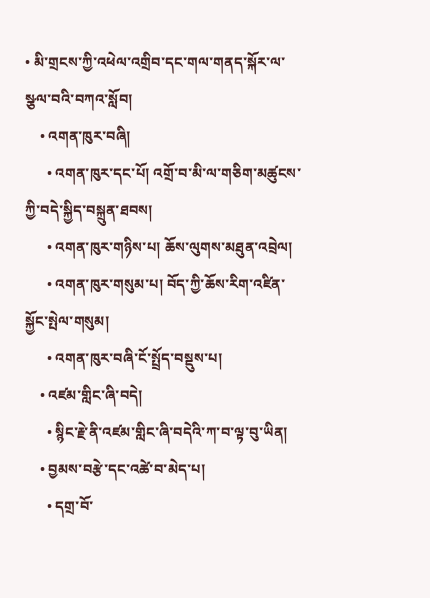• མི་གྲངས་ཀྱི་འཕེལ་འགྲིབ་དང་གལ་གནད་སྐོར་ལ་སྩལ་བའི་བཀའ་སློབ།
    • འགན་ཁུར་བཞི།
      • འགན་ཁུར་དང་པོ། འགྲོ་བ་མི་ལ་གཅིག་མཚུངས་ཀྱི་བདེ་སྐྱིད་བསྐྲུན་ཐབས།
      • འགན་ཁུར་གཉིས་པ། ཆོས་ལུགས་མཐུན་འབྲེལ།
      • འགན་ཁུར་གསུམ་པ། བོད་ཀྱི་ཆོས་རིག་འཛིན་སྐྱོང་སྤེལ་གསུམ།
      • འགན་ཁུར་བཞི་ངོ་སྤྲོད་བསྡུས་པ།
    • འཛམ་གླིང་ཞི་བདེ།
      • སྙིང་རྗེ་ནི་འཛམ་གླིང་ཞི་བདེའི་ཀ་བ་ལྟ་བུ་ཡིན།
    • བྱམས་བརྩེ་དང་འཚེ་བ་མེད་པ།
      • དགྲ་བོ་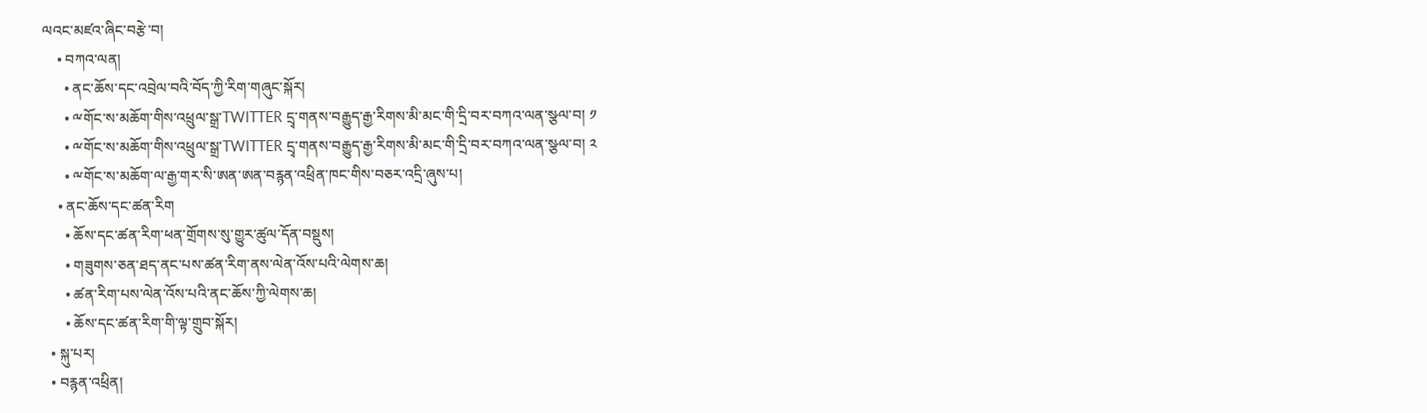ལའང་མཛའ་ཞིང་བརྩེ་བ།
    • བཀའ་ལན།
      • ནང་ཆོས་དང་འབྲེལ་བའི་བོད་ཀྱི་རིག་གཞུང་སྐོར།
      • ྋགོང་ས་མཆོག་གིས་འཕྲུལ་སྒྲ་TWITTER དྲྭ་གནས་བརྒྱུད་རྒྱ་རིགས་མི་མང་གི་དྲི་བར་བཀའ་ལན་སྩལ་བ། ༡
      • ྋགོང་ས་མཆོག་གིས་འཕྲུལ་སྒྲ་TWITTER དྲྭ་གནས་བརྒྱུད་རྒྱ་རིགས་མི་མང་གི་དྲི་བར་བཀའ་ལན་སྩལ་བ། ༢
      • ྋགོང་ས་མཆོག་ལ་རྒྱ་གར་སི་ཨན་ཨན་བརྙན་འཕྲིན་ཁང་གིས་བཅར་འདྲི་ཞུས་པ།
    • ནང་ཆོས་དང་ཚན་རིག
      • ཆོས་དང་ཚན་རིག་ཕན་གྲོགས་སུ་གྱུར་ཚུལ་དོན་བསྡུས།
      • གཟུགས་ཅན་ཐད་ནང་པས་ཚན་རིག་ནས་ལེན་འོས་པའི་ལེགས་ཆ།
      • ཚན་རིག་པས་ལེན་འོས་པའི་ནང་ཆོས་ཀྱི་ལེགས་ཆ།
      • ཆོས་དང་ཚན་རིག་གི་ལྟ་གྲུབ་སྐོར།
  • སྐུ་པར།
  • བརྙན་འཕྲིན།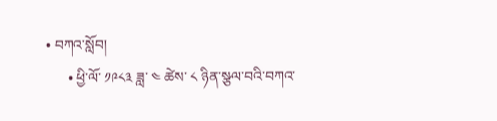• བཀའ་སློབ།
      • ཕྱི་ལོ་ ༡༩༨༣ ཟླ་ ༤ ཚེས་ ༨ ཉིན་སྩལ་བའི་བཀའ་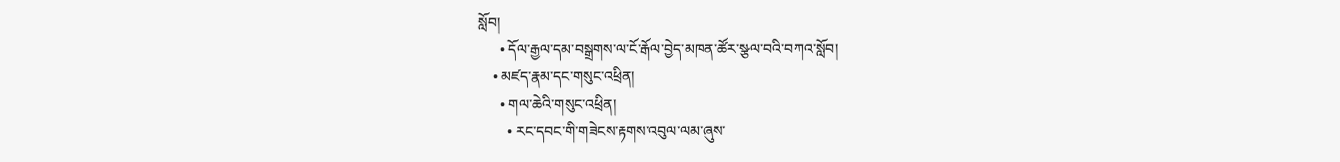སློབ།
      • དོལ་རྒྱལ་དམ་བསྒྲགས་ལ་ངོ་རྒོལ་བྱེད་མཁན་ཚོར་སྩལ་བའི་བཀའ་སློབ།
    • མཛད་རྣམ་དང་གསུང་འཕྲིན།
      • གལ་ཆེའི་གསུང་འཕྲིན།
        • རང་དབང་གི་གཟེངས་རྟགས་འབུལ་ལམ་ཞུས་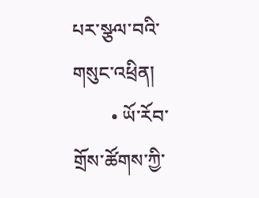པར་སྩལ་བའི་གསུང་འཕྲིན།
        • ཡོ་རོབ་གྲོས་ཚོགས་ཀྱི་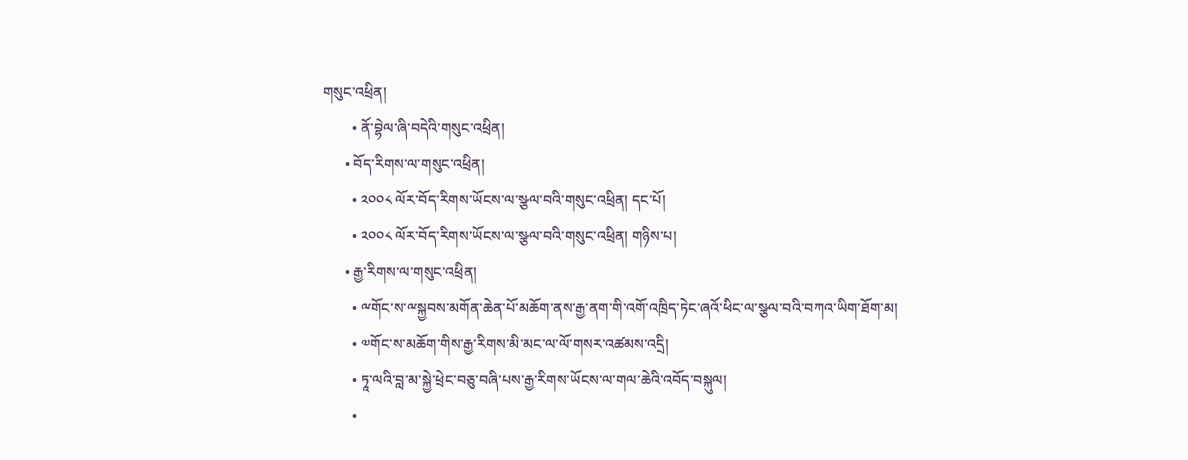གསུང་འཕྲིན།
        • ནོ་བྷེལ་ཞི་བདེའི་གསུང་འཕྲིན།
      • བོད་རིགས་ལ་གསུང་འཕྲིན།
        • ༢༠༠༨ ལོར་བོད་རིགས་ཡོངས་ལ་སྩལ་བའི་གསུང་འཕྲིན། དང་པོ།
        • ༢༠༠༨ ལོར་བོད་རིགས་ཡོངས་ལ་སྩལ་བའི་གསུང་འཕྲིན། གཉིས་པ།
      • རྒྱ་རིགས་ལ་གསུང་འཕྲིན།
        • ྋགོང་ས་ྋསྐྱབས་མགོན་ཆེན་པོ་མཆོག་ནས་རྒྱ་ནག་གི་འགོ་འཁྲིད་ཏེང་ཞའོ་ཕིང་ལ་སྩལ་བའི་བཀའ་ཡིག་ཐོག་མ།
        • ༧གོང་ས་མཆོག་གིས་རྒྱ་རིགས་མི་མང་ལ་ལོ་གསར་འཚམས་འདྲི།
        • ཏཱ་ལའི་བླ་མ་སྐྱེ་ཕྲེང་བཅུ་བཞི་པས་རྒྱ་རིགས་ཡོངས་ལ་གལ་ཆེའི་འབོད་བསྐུལ།
        •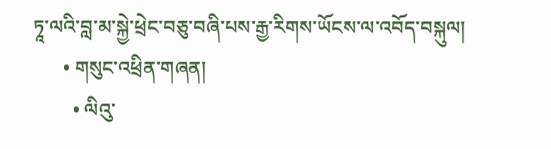ཏཱ་ལའི་བླ་མ་སྐྱེ་ཕྲེང་བཅུ་བཞི་པས་རྒྱ་རིགས་ཡོངས་ལ་འབོད་བསྐུལ།
      • གསུང་འཕྲིན་གཞན།
        • ལིའུ་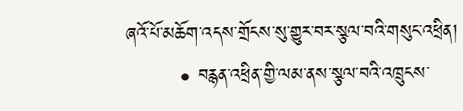ཞའོ་པོ་མཆོག་འདས་གྲོངས་སུ་གྱུར་བར་སྩལ་བའི་གསུང་འཕྲིན།
        • བརྙན་འཕྲིན་གྱི་ལམ་ནས་སྩལ་བའི་འཁྲུངས་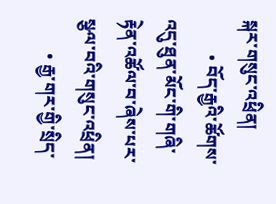སྐར་གསུང་འཕྲིན།
        • བོད་རྒྱའི་ཚོགས་འདུ་ཐུན་མོང་གི་གཞི་རྟེན་འཚོལ་བ་ཞེས་པར་སྩལ་བའི་གསུང་འཕྲིན།
        • རྒྱ་གར་གྱི་སྲིད་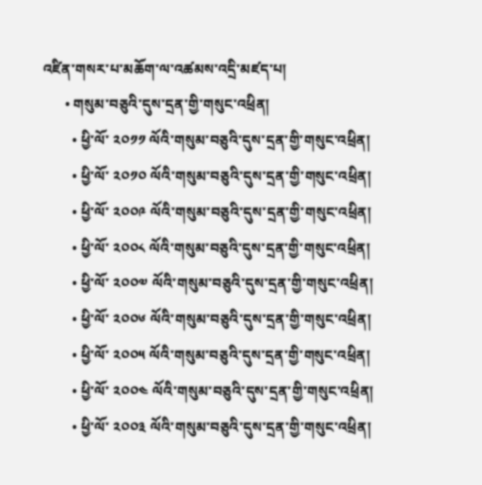འཛིན་གསར་པ་མཆོག་ལ་འཚམས་འདྲི་མཛད་པ།
      • གསུམ་བཅུའི་དུས་དྲན་གྱི་གསུང་འཕྲིན།
        • ཕྱི་ལོ་ ༢༠༡༡ ལོའི་གསུམ་བཅུའི་དུས་དྲན་གྱི་གསུང་འཕྲིན།
        • ཕྱི་ལོ་ ༢༠༡༠ ལོའི་གསུམ་བཅུའི་དུས་དྲན་གྱི་གསུང་འཕྲིན།
        • ཕྱི་ལོ་ ༢༠༠༩ ལོའི་གསུམ་བཅུའི་དུས་དྲན་གྱི་གསུང་འཕྲིན།
        • ཕྱི་ལོ་ ༢༠༠༨ ལོའི་གསུམ་བཅུའི་དུས་དྲན་གྱི་གསུང་འཕྲིན།
        • ཕྱི་ལོ་ ༢༠༠༧ ལོའི་གསུམ་བཅུའི་དུས་དྲན་གྱི་གསུང་འཕྲིན།
        • ཕྱི་ལོ་ ༢༠༠༦ ལོའི་གསུམ་བཅུའི་དུས་དྲན་གྱི་གསུང་འཕྲིན།
        • ཕྱི་ལོ་ ༢༠༠༥ ལོའི་གསུམ་བཅུའི་དུས་དྲན་གྱི་གསུང་འཕྲིན།
        • ཕྱི་ལོ་ ༢༠༠༤ ལོའི་གསུམ་བཅུའི་དུས་དྲན་གྱི་གསུང་འཕྲིན།
        • ཕྱི་ལོ་ ༢༠༠༣ ལོའི་གསུམ་བཅུའི་དུས་དྲན་གྱི་གསུང་འཕྲིན།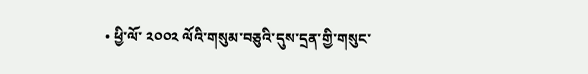• ཕྱི་ལོ་ ༢༠༠༢ ལོའི་གསུམ་བཅུའི་དུས་དྲན་གྱི་གསུང་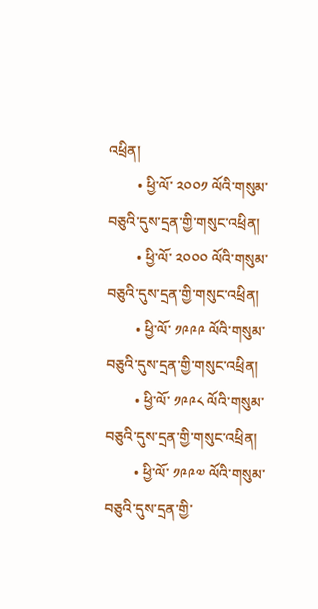འཕྲིན།
        • ཕྱི་ལོ་ ༢༠༠༡ ལོའི་གསུམ་བཅུའི་དུས་དྲན་གྱི་གསུང་འཕྲིན།
        • ཕྱི་ལོ་ ༢༠༠༠ ལོའི་གསུམ་བཅུའི་དུས་དྲན་གྱི་གསུང་འཕྲིན།
        • ཕྱི་ལོ་ ༡༩༩༩ ལོའི་གསུམ་བཅུའི་དུས་དྲན་གྱི་གསུང་འཕྲིན།
        • ཕྱི་ལོ་ ༡༩༩༨ ལོའི་གསུམ་བཅུའི་དུས་དྲན་གྱི་གསུང་འཕྲིན།
        • ཕྱི་ལོ་ ༡༩༩༧ ལོའི་གསུམ་བཅུའི་དུས་དྲན་གྱི་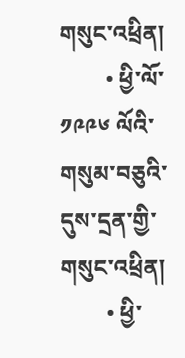གསུང་འཕྲིན།
        • ཕྱི་ལོ་ ༡༩༩༦ ལོའི་གསུམ་བཅུའི་དུས་དྲན་གྱི་གསུང་འཕྲིན།
        • ཕྱི་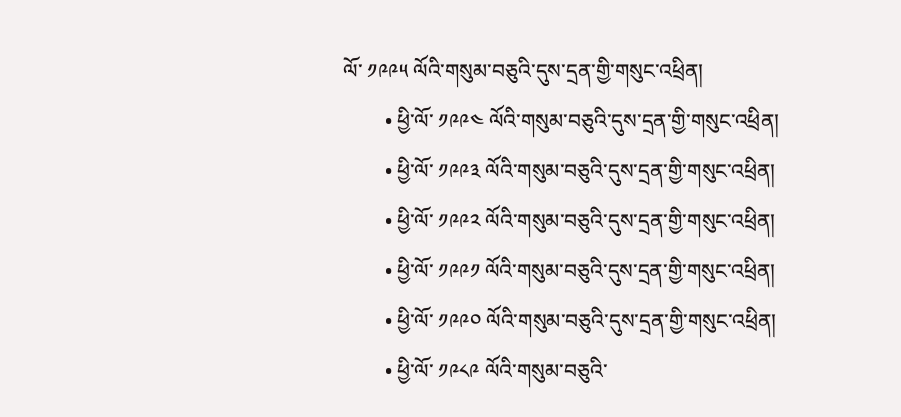ལོ་ ༡༩༩༥ ལོའི་གསུམ་བཅུའི་དུས་དྲན་གྱི་གསུང་འཕྲིན།
        • ཕྱི་ལོ་ ༡༩༩༤ ལོའི་གསུམ་བཅུའི་དུས་དྲན་གྱི་གསུང་འཕྲིན།
        • ཕྱི་ལོ་ ༡༩༩༣ ལོའི་གསུམ་བཅུའི་དུས་དྲན་གྱི་གསུང་འཕྲིན།
        • ཕྱི་ལོ་ ༡༩༩༢ ལོའི་གསུམ་བཅུའི་དུས་དྲན་གྱི་གསུང་འཕྲིན།
        • ཕྱི་ལོ་ ༡༩༩༡ ལོའི་གསུམ་བཅུའི་དུས་དྲན་གྱི་གསུང་འཕྲིན།
        • ཕྱི་ལོ་ ༡༩༩༠ ལོའི་གསུམ་བཅུའི་དུས་དྲན་གྱི་གསུང་འཕྲིན།
        • ཕྱི་ལོ་ ༡༩༨༩ ལོའི་གསུམ་བཅུའི་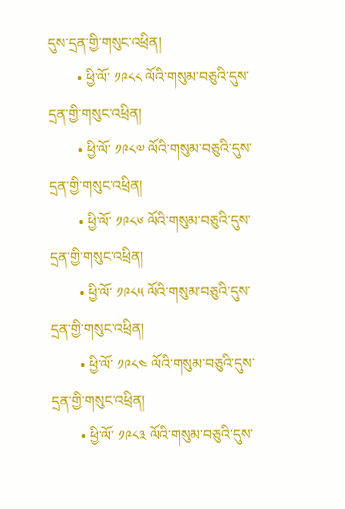དུས་དྲན་གྱི་གསུང་འཕྲིན།
        • ཕྱི་ལོ་ ༡༩༨༨ ལོའི་གསུམ་བཅུའི་དུས་དྲན་གྱི་གསུང་འཕྲིན།
        • ཕྱི་ལོ་ ༡༩༨༧ ལོའི་གསུམ་བཅུའི་དུས་དྲན་གྱི་གསུང་འཕྲིན།
        • ཕྱི་ལོ་ ༡༩༨༦ ལོའི་གསུམ་བཅུའི་དུས་དྲན་གྱི་གསུང་འཕྲིན།
        • ཕྱི་ལོ་ ༡༩༨༥ ལོའི་གསུམ་བཅུའི་དུས་དྲན་གྱི་གསུང་འཕྲིན།
        • ཕྱི་ལོ་ ༡༩༨༤ ལོའི་གསུམ་བཅུའི་དུས་དྲན་གྱི་གསུང་འཕྲིན།
        • ཕྱི་ལོ་ ༡༩༨༣ ལོའི་གསུམ་བཅུའི་དུས་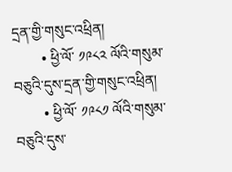དྲན་གྱི་གསུང་འཕྲིན།
        • ཕྱི་ལོ་ ༡༩༨༢ ལོའི་གསུམ་བཅུའི་དུས་དྲན་གྱི་གསུང་འཕྲིན།
        • ཕྱི་ལོ་ ༡༩༨༡ ལོའི་གསུམ་བཅུའི་དུས་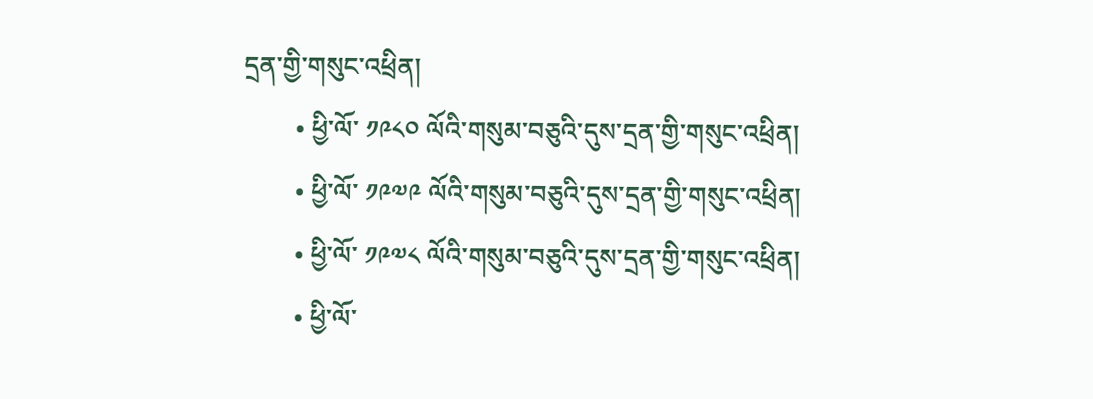དྲན་གྱི་གསུང་འཕྲིན།
        • ཕྱི་ལོ་ ༡༩༨༠ ལོའི་གསུམ་བཅུའི་དུས་དྲན་གྱི་གསུང་འཕྲིན།
        • ཕྱི་ལོ་ ༡༩༧༩ ལོའི་གསུམ་བཅུའི་དུས་དྲན་གྱི་གསུང་འཕྲིན།
        • ཕྱི་ལོ་ ༡༩༧༨ ལོའི་གསུམ་བཅུའི་དུས་དྲན་གྱི་གསུང་འཕྲིན།
        • ཕྱི་ལོ་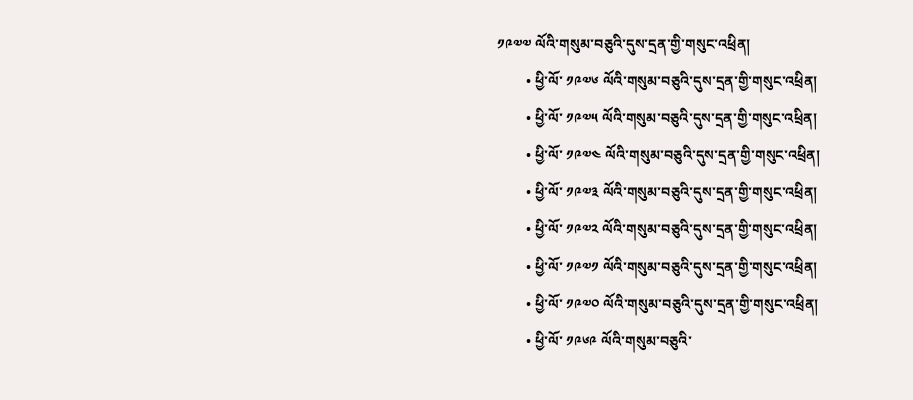༡༩༧༧ ལོའི་གསུམ་བཅུའི་དུས་དྲན་གྱི་གསུང་འཕྲིན།
        • ཕྱི་ལོ་ ༡༩༧༦ ལོའི་གསུམ་བཅུའི་དུས་དྲན་གྱི་གསུང་འཕྲིན།
        • ཕྱི་ལོ་ ༡༩༧༥ ལོའི་གསུམ་བཅུའི་དུས་དྲན་གྱི་གསུང་འཕྲིན།
        • ཕྱི་ལོ་ ༡༩༧༤ ལོའི་གསུམ་བཅུའི་དུས་དྲན་གྱི་གསུང་འཕྲིན།
        • ཕྱི་ལོ་ ༡༩༧༣ ལོའི་གསུམ་བཅུའི་དུས་དྲན་གྱི་གསུང་འཕྲིན།
        • ཕྱི་ལོ་ ༡༩༧༢ ལོའི་གསུམ་བཅུའི་དུས་དྲན་གྱི་གསུང་འཕྲིན།
        • ཕྱི་ལོ་ ༡༩༧༡ ལོའི་གསུམ་བཅུའི་དུས་དྲན་གྱི་གསུང་འཕྲིན།
        • ཕྱི་ལོ་ ༡༩༧༠ ལོའི་གསུམ་བཅུའི་དུས་དྲན་གྱི་གསུང་འཕྲིན།
        • ཕྱི་ལོ་ ༡༩༦༩ ལོའི་གསུམ་བཅུའི་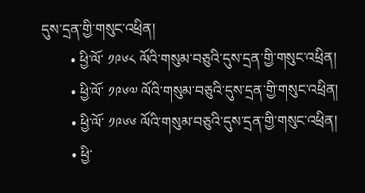དུས་དྲན་གྱི་གསུང་འཕྲིན།
        • ཕྱི་ལོ་ ༡༩༦༨ ལོའི་གསུམ་བཅུའི་དུས་དྲན་གྱི་གསུང་འཕྲིན།
        • ཕྱི་ལོ་ ༡༩༦༧ ལོའི་གསུམ་བཅུའི་དུས་དྲན་གྱི་གསུང་འཕྲིན།
        • ཕྱི་ལོ་ ༡༩༦༦ ལོའི་གསུམ་བཅུའི་དུས་དྲན་གྱི་གསུང་འཕྲིན།
        • ཕྱི་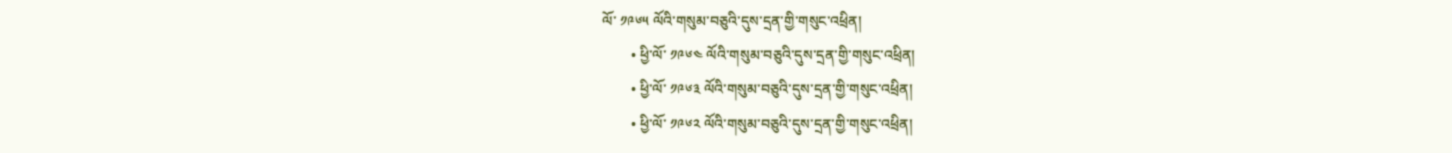ལོ་ ༡༩༦༥ ལོའི་གསུམ་བཅུའི་དུས་དྲན་གྱི་གསུང་འཕྲིན།
        • ཕྱི་ལོ་ ༡༩༦༤ ལོའི་གསུམ་བཅུའི་དུས་དྲན་གྱི་གསུང་འཕྲིན།
        • ཕྱི་ལོ་ ༡༩༦༣ ལོའི་གསུམ་བཅུའི་དུས་དྲན་གྱི་གསུང་འཕྲིན།
        • ཕྱི་ལོ་ ༡༩༦༢ ལོའི་གསུམ་བཅུའི་དུས་དྲན་གྱི་གསུང་འཕྲིན།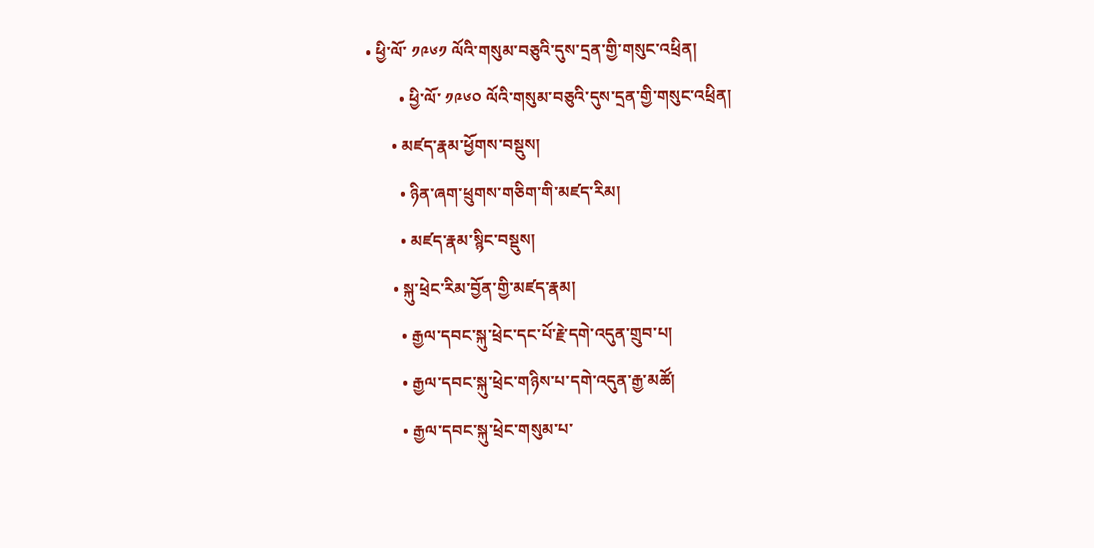• ཕྱི་ལོ་ ༡༩༦༡ ལོའི་གསུམ་བཅུའི་དུས་དྲན་གྱི་གསུང་འཕྲིན།
        • ཕྱི་ལོ་ ༡༩༦༠ ལོའི་གསུམ་བཅུའི་དུས་དྲན་གྱི་གསུང་འཕྲིན།
      • མཛད་རྣམ་ཕྱོགས་བསྡུས།
        • ཉིན་ཞག་ཕྲུགས་གཅིག་གི་མཛད་རིམ།
        • མཛད་རྣམ་སྙིང་བསྡུས།
      • སྐུ་ཕྲེང་རིམ་བྱོན་གྱི་མཛད་རྣམ།
        • རྒྱལ་དབང་སྐུ་ཕྲེང་དང་པོ་རྗེ་དགེ་འདུན་གྲུབ་པ།
        • རྒྱལ་དབང་སྐུ་ཕྲེང་གཉིས་པ་དགེ་འདུན་རྒྱ་མཚོ།
        • རྒྱལ་དབང་སྐུ་ཕྲེང་གསུམ་པ་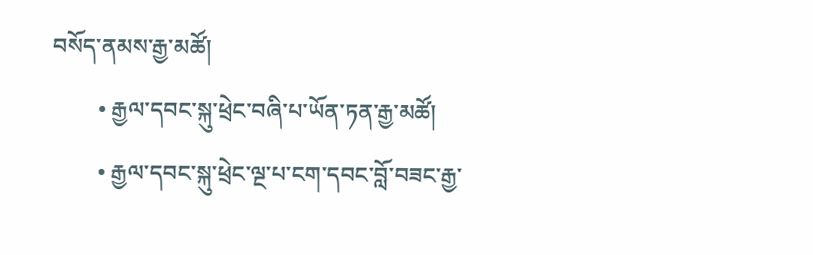བསོད་ནམས་རྒྱ་མཚོ།
        • རྒྱལ་དབང་སྐུ་ཕྲེང་བཞི་པ་ཡོན་ཏན་རྒྱ་མཚོ།
        • རྒྱལ་དབང་སྐུ་ཕྲེང་ལྔ་པ་ངག་དབང་བློ་བཟང་རྒྱ་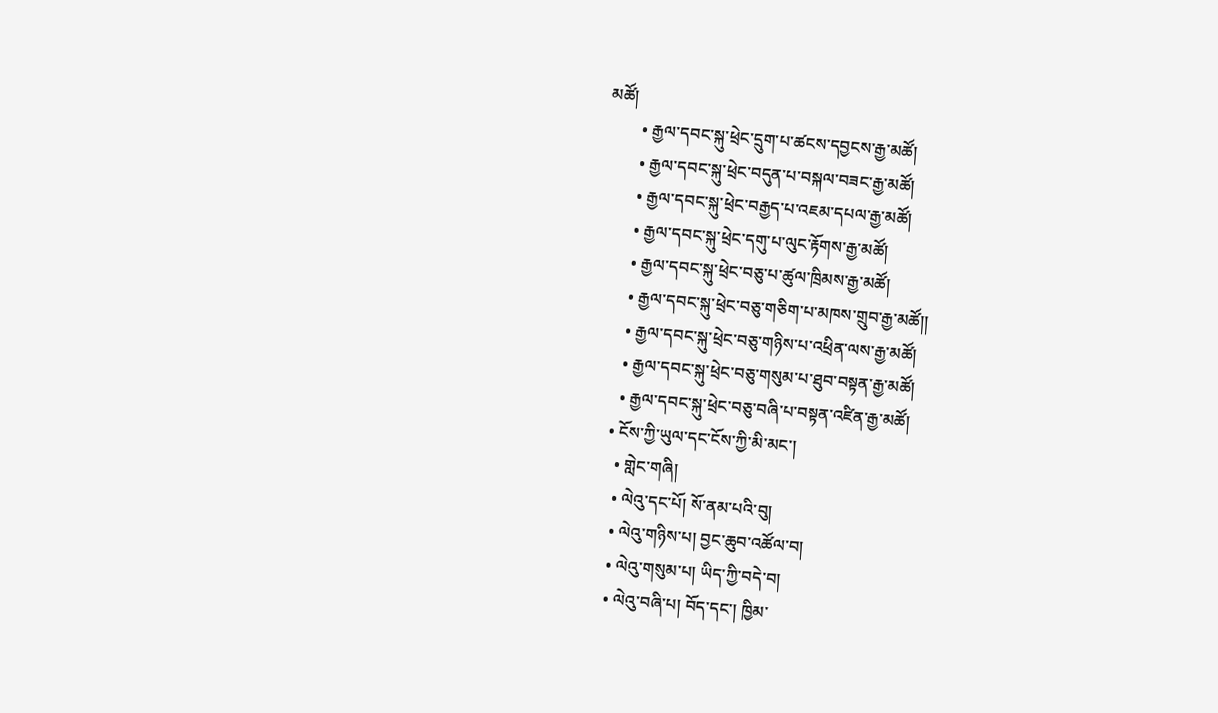མཚོ།
        • རྒྱལ་དབང་སྐུ་ཕྲེང་དྲུག་པ་ཚངས་དབྱངས་རྒྱ་མཚོ།
        • རྒྱལ་དབང་སྐུ་ཕྲེང་བདུན་པ་བསྐལ་བཟང་རྒྱ་མཚོ།
        • རྒྱལ་དབང་སྐུ་ཕྲེང་བརྒྱད་པ་འཇམ་དཔལ་རྒྱ་མཚོ།
        • རྒྱལ་དབང་སྐུ་ཕྲེང་དགུ་པ་ལུང་རྟོགས་རྒྱ་མཚོ།
        • རྒྱལ་དབང་སྐུ་ཕྲེང་བཅུ་པ་ཚུལ་ཁྲིམས་རྒྱ་མཚོ།
        • རྒྱལ་དབང་སྐུ་ཕྲེང་བཅུ་གཅིག་པ་མཁས་གྲུབ་རྒྱ་མཚོ།།
        • རྒྱལ་དབང་སྐུ་ཕྲེང་བཅུ་གཉིས་པ་འཕྲིན་ལས་རྒྱ་མཚོ།
        • རྒྱལ་དབང་སྐུ་ཕྲེང་བཅུ་གསུམ་པ་ཐུབ་བསྟན་རྒྱ་མཚོ།
        • རྒྱལ་དབང་སྐུ་ཕྲེང་བཅུ་བཞི་པ་བསྟན་འཛིན་རྒྱ་མཚོ།
      • ངོས་ཀྱི་ཡུལ་དང་ངོས་ཀྱི་མི་མང་།
        • གླེང་གཞི།
        • ལེའུ་དང་པོ། སོ་ནམ་པའི་བུ།
        • ལེའུ་གཉིས་པ། བྱང་ཆུབ་འཚོལ་བ།
        • ལེའུ་གསུམ་པ། ཡིད་ཀྱི་བདེ་བ།
        • ལེའུ་བཞི་པ། བོད་དང་། ཁྱིམ་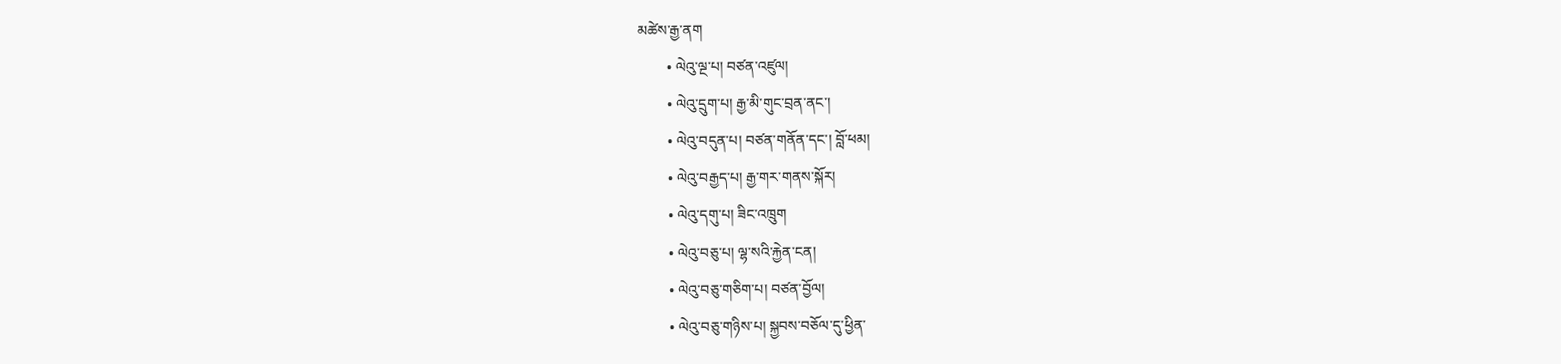མཚེས་རྒྱ་ནག
        • ལེའུ་ལྔ་པ། བཙན་འཛུལ།
        • ལེའུ་དྲུག་པ། རྒྱ་མི་གུང་བྲན་ནང་།
        • ལེའུ་བདུན་པ། བཙན་གནོན་དང་། བློ་ཕམ།
        • ལེའུ་བརྒྱད་པ། རྒྱ་གར་གནས་སྐོར།
        • ལེའུ་དགུ་པ། ཟིང་འཁྲུག
        • ལེའུ་བཅུ་པ། ལྷ་སའི་རྐྱེན་ངན།
        • ལེའུ་བཅུ་གཅིག་པ། བཙན་བྱོལ།
        • ལེའུ་བཅུ་གཉིས་པ། སྐྱབས་བཅོལ་དུ་ཕྱིན་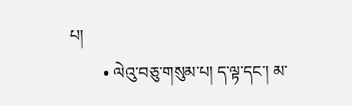པ།
        • ལེའུ་བཅུ་གསུམ་པ། ད་ལྟ་དང་། མ་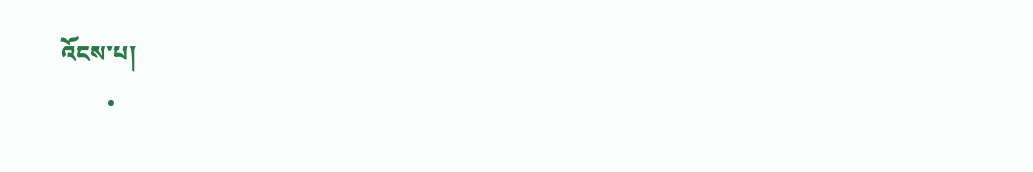འོངས་པ།
        •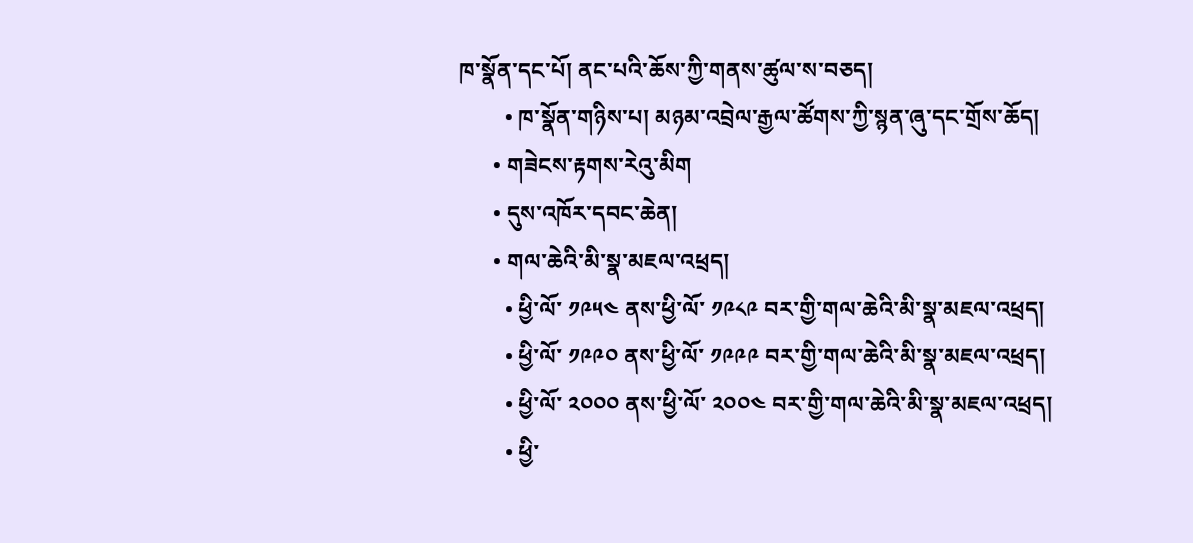ཁ་སྣོན་དང་པོ། ནང་པའི་ཆོས་ཀྱི་གནས་ཚུལ་ས་བཅད།
        • ཁ་སྣོན་གཉིས་པ། མཉམ་འབྲེལ་རྒྱལ་ཚོགས་ཀྱི་སྙན་ཞུ་དང་གྲོས་ཆོད།
      • གཟེངས་རྟགས་རེའུ་མིག
      • དུས་འཁོར་དབང་ཆེན།
      • གལ་ཆེའི་མི་སྣ་མཇལ་འཕྲད།
        • ཕྱི་ལོ་ ༡༩༥༤ ནས་ཕྱི་ལོ་ ༡༩༨༩ བར་གྱི་གལ་ཆེའི་མི་སྣ་མཇལ་འཕྲད།
        • ཕྱི་ལོ་ ༡༩༩༠ ནས་ཕྱི་ལོ་ ༡༩༩༩ བར་གྱི་གལ་ཆེའི་མི་སྣ་མཇལ་འཕྲད།
        • ཕྱི་ལོ་ ༢༠༠༠ ནས་ཕྱི་ལོ་ ༢༠༠༤ བར་གྱི་གལ་ཆེའི་མི་སྣ་མཇལ་འཕྲད།
        • ཕྱི་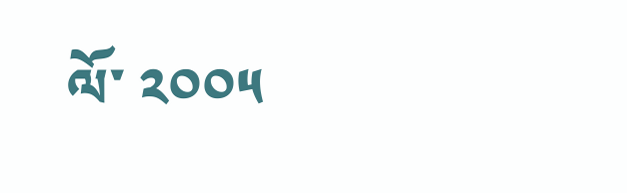ལོ་ ༢༠༠༥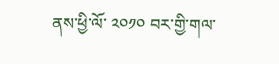ནས་ཕྱི་ལོ་ ༢༠༡༠ བར་གྱི་གལ་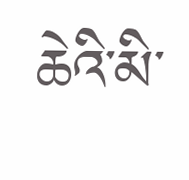ཆེའི་མི་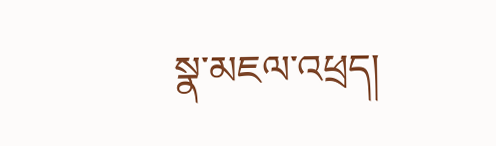སྣ་མཇལ་འཕྲད།